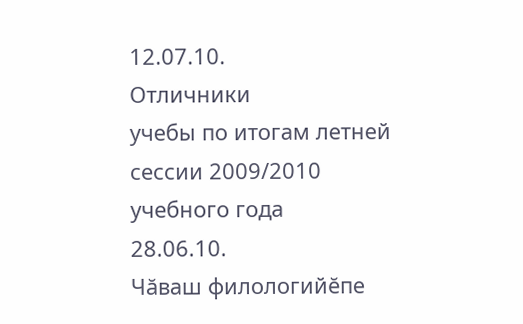12.07.10.
Отличники
учебы по итогам летней сессии 2009/2010
учебного года
28.06.10.
Чăваш филологийĕпе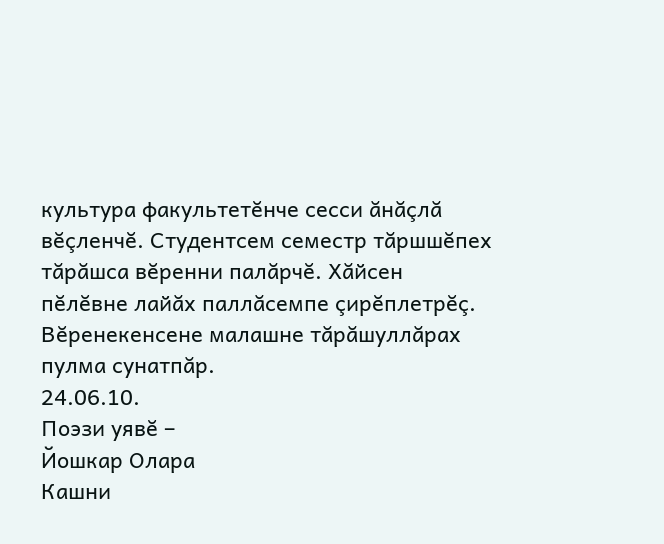культура факультетĕнче сесси ăнăçлă
вĕçленчĕ. Студентсем семестр тăршшĕпех
тăрăшса вĕренни палăрчĕ. Хăйсен
пĕлĕвне лайăх паллăсемпе çирĕплетрĕç.
Вĕренекенсене малашне тăрăшуллăрах
пулма сунатпăр.
24.06.10.
Поэзи уявĕ –
Йошкар Олара
Кашни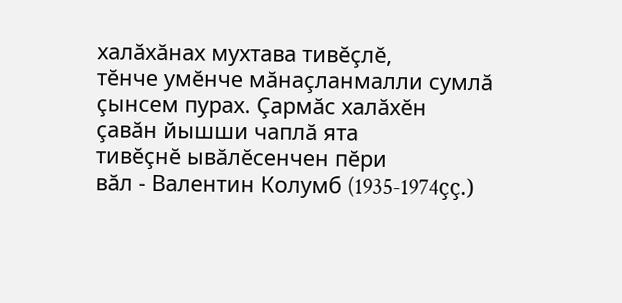халăхăнах мухтава тивĕçлĕ,
тĕнче умĕнче мăнаçланмалли сумлă
çынсем пурах. Çармăс халăхĕн
çавăн йышши чаплă ята
тивĕçнĕ ывăлĕсенчен пĕри
вăл - Валентин Колумб (1935-1974çç.)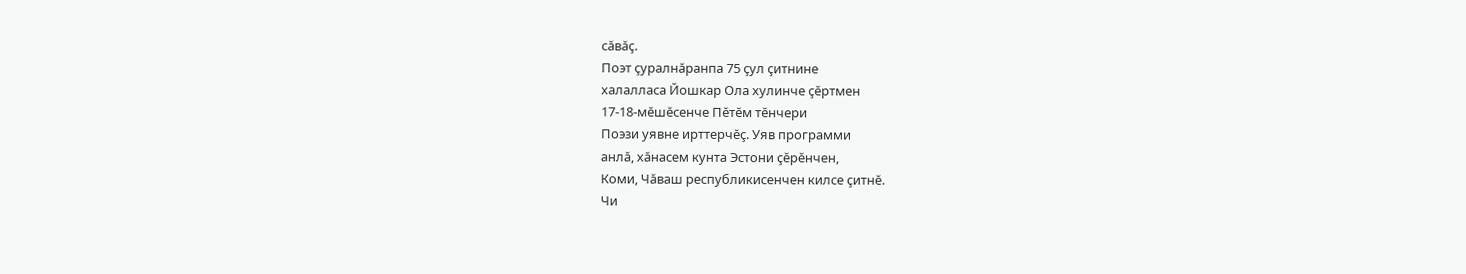сăвăç.
Поэт çуралнăранпа 75 çул çитнине
халалласа Йошкар Ола хулинче çĕртмен
17-18-мĕшĕсенче Пĕтĕм тĕнчери
Поэзи уявне ирттерчĕç. Уяв программи
анлă, хăнасем кунта Эстони çĕрĕнчен,
Коми, Чăваш республикисенчен килсе çитнĕ.
Чи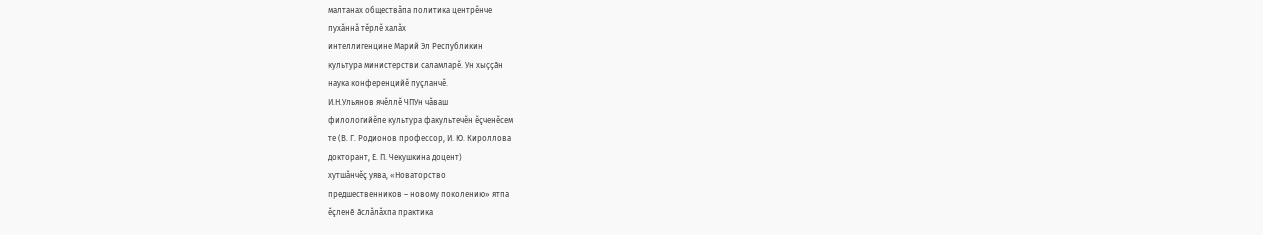малтанах обществăпа политика центрĕнче
пухăннă тĕрлĕ халăх
интеллигенцине Марий Эл Республикин
культура министерстви саламларĕ. Ун хыççăн
наука конференцийĕ пуçланчĕ.
И.Н.Ульянов ячĕллĕ ЧПУн чăваш
филологийĕпе культура факультечĕн ĕçченĕсем
те (В. Г. Родионов профессор, И. Ю. Кироллова
докторант, Е. П. Чекушкина доцент)
хутшăнчĕç уява, «Новаторство
предшественников – новому поколению» ятпа
ĕçленĕ ăслăлăхпа практика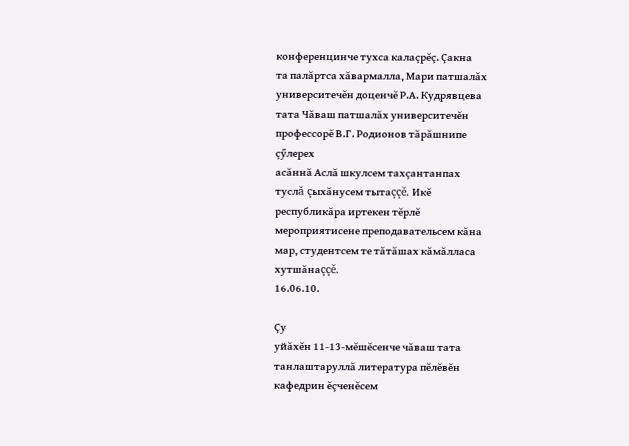конференцинче тухса калаçрĕç. Çакна
та палăртса хăвармалла, Мари патшалăх
университечĕн доценчĕ Р.А. Кудрявцева
тата Чăваш патшалăх университечĕн
профессорĕ В.Г. Родионов тăрăшнипе
çӳлерех
асăннă Аслă шкулсем тахçантанпах
туслă çыхăнусем тытаççĕ. Икĕ
республикăра иртекен тĕрлĕ
мероприятисене преподавательсем кăна
мар, студентсем те тăтăшах кăмăлласа
хутшăнаççĕ.
16.06.10.

Çу
уйăхĕн 11-13-мĕшĕсенче чăваш тата
танлаштаруллă литература пĕлĕвĕн
кафедрин ĕçченĕсем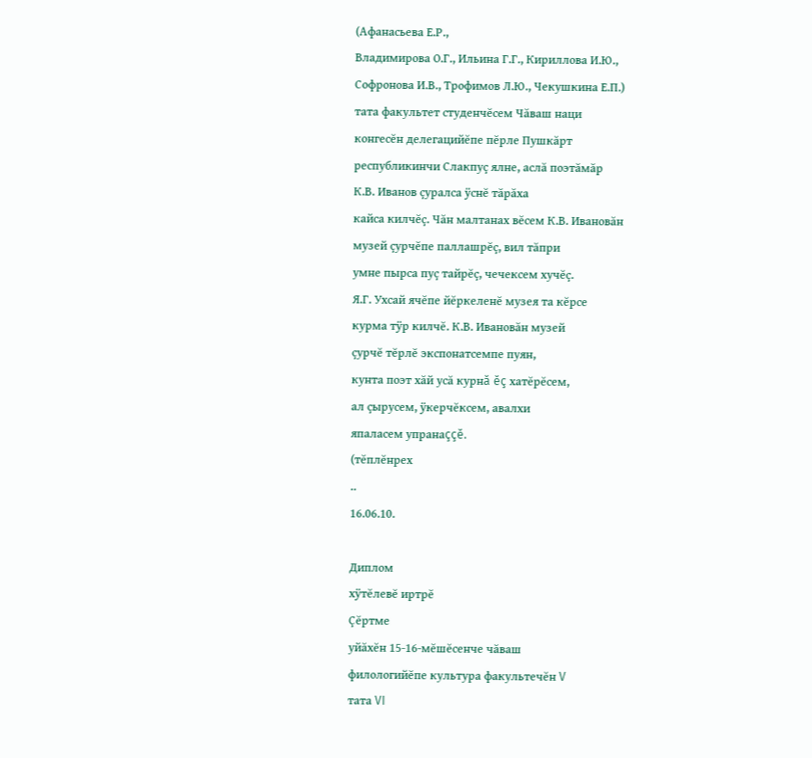(Афанасьева Е.Р.,
Владимирова О.Г., Ильина Г.Г., Кириллова И.Ю.,
Софронова И.В., Трофимов Л.Ю., Чекушкина Е.П.)
тата факультет студенчĕсем Чăваш наци
конгесĕн делегацийĕпе пĕрле Пушкăрт
республикинчи Слакпуç ялне, аслă поэтăмăр
К.В. Иванов çуралса ÿснĕ тăрăха
кайса килчĕç. Чăн малтанах вĕсем К.В. Ивановăн
музей çурчĕпе паллашрĕç, вил тăпри
умне пырса пуç тайрĕç, чечексем хучĕç.
Я.Г. Ухсай ячĕпе йĕркеленĕ музея та кĕрсе
курма тÿр килчĕ. К.В. Ивановăн музей
çурчĕ тĕрлĕ экспонатсемпе пуян,
кунта поэт хăй усă курнă ĕç хатĕрĕсем,
ал çырусем, ÿкерчĕксем, авалхи
япаласем упранаççĕ.
(тĕплĕнрех
..
16.06.10.

Диплом
хÿтĕлевĕ иртрĕ
Çĕртме
уйăхĕн 15-16-мĕшĕсенче чăваш
филологийĕпе культура факультечĕн V
тата VI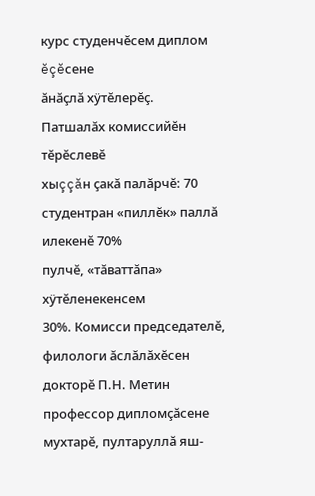курс студенчĕсем диплом ĕçĕсене
ăнăçлă хÿтĕлерĕç.
Патшалăх комиссийĕн тĕрĕслевĕ
хыççăн çакă палăрчĕ: 70
студентран «пиллĕк» паллă илекенĕ 70%
пулчĕ, «тăваттăпа» хÿтĕленекенсем
30%. Комисси председателĕ, филологи ăслăлăхĕсен
докторĕ П.Н. Метин профессор дипломçăсене
мухтарĕ, пултаруллă яш-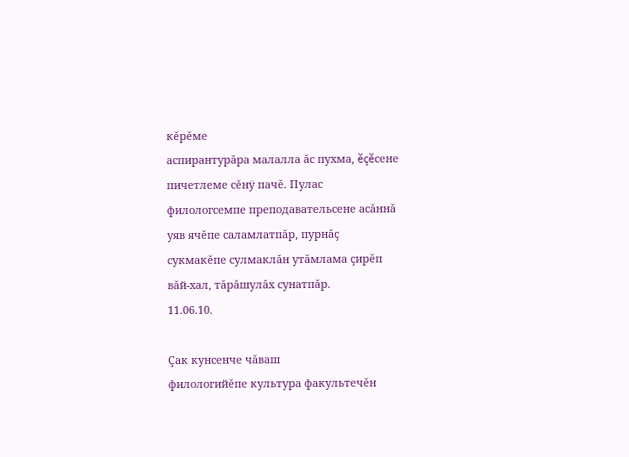кĕрĕме
аспирантурăра малалла ăс пухма, ĕçĕсене
пичетлеме сĕнÿ пачĕ. Пулас
филологсемпе преподавательсене асăннă
уяв ячĕпе саламлатпăр, пурнăç
сукмакĕпе сулмаклăн утăмлама çирĕп
вăй-хал, тăрăшулăх сунатпăр.
11.06.10.

Çак кунсенче чăваш
филологийĕпе культура факультечĕн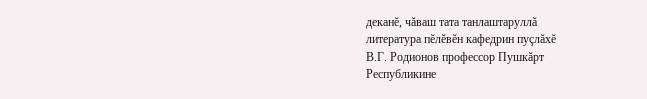деканĕ, чăваш тата танлаштаруллă
литература пĕлĕвĕн кафедрин пуçлăхĕ
В.Г. Родионов профессор Пушкăрт
Республикине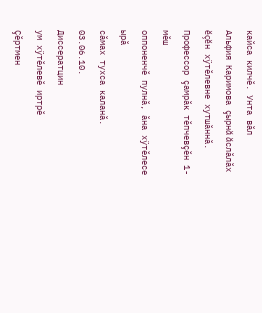кайса килчĕ. Унта вăл
Альфия Каримова çырнă ăслăлăх
ĕçĕн хÿтĕлевне хутшăннă.
Профессор çамрăк тĕпчевçĕн 1-мĕш
оппоненчĕ пулнă, ăна хÿтĕлесе ырă
сăмах тухса каланă.
03.06.10.
Диссератцин
ум хÿтĕлевĕ иртрĕ
Çĕртмен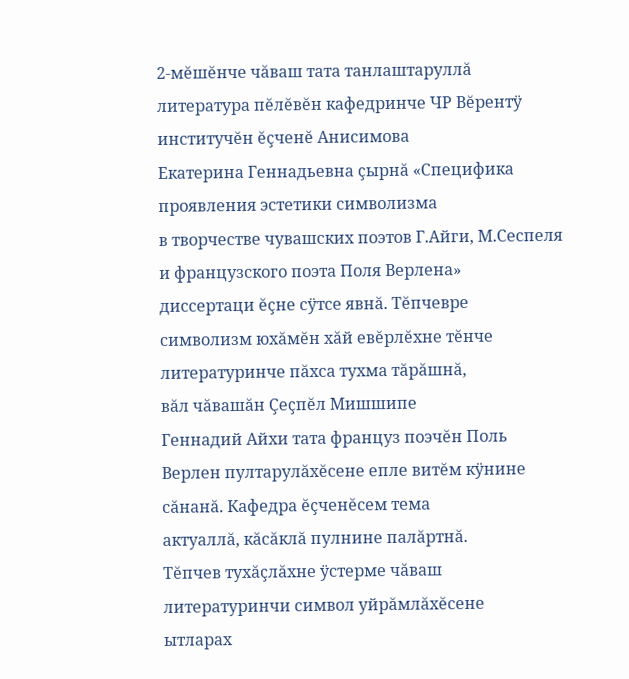2-мĕшĕнче чăваш тата танлаштаруллă
литература пĕлĕвĕн кафедринче ЧР Вĕрентÿ
институчĕн ĕçченĕ Анисимова
Екатерина Геннадьевна çырнă «Специфика
проявления эстетики символизма
в творчестве чувашских поэтов Г.Айги, М.Сеспеля
и французского поэта Поля Верлена»
диссертаци ĕçне сÿтсе явнă. Тĕпчевре
символизм юхăмĕн хăй евĕрлĕхне тĕнче
литературинче пăхса тухма тăрăшнă,
вăл чăвашăн Çеçпĕл Мишшипе
Геннадий Айхи тата француз поэчĕн Поль
Верлен пултарулăхĕсене епле витĕм кÿнине
сăнанă. Кафедра ĕçченĕсем тема
актуаллă, кăсăклă пулнине палăртнă.
Тĕпчев тухăçлăхне ÿстерме чăваш
литературинчи символ уйрăмлăхĕсене
ытларах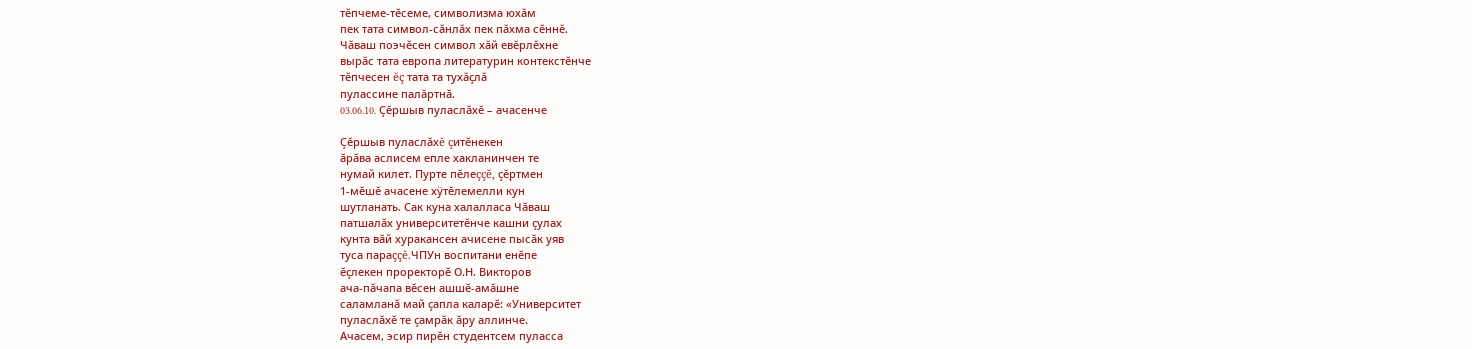тĕпчеме-тĕсеме, символизма юхăм
пек тата символ-сăнлăх пек пăхма сĕннĕ.
Чăваш поэчĕсен символ хăй евĕрлĕхне
вырăс тата европа литературин контекстĕнче
тĕпчесен ĕç тата та тухăçлă
пулассине палăртнă.
03.06.10. Çĕршыв пуласлăхĕ – ачасенче

Çĕршыв пуласлăхĕ çитĕнекен
ăрăва аслисем епле хакланинчен те
нумай килет. Пурте пĕлеççĕ, çĕртмен
1-мĕшĕ ачасене хÿтĕлемелли кун
шутланать. Сак куна халалласа Чăваш
патшалăх университетĕнче кашни çулах
кунта вăй хуракансен ачисене пысăк уяв
туса параççĕ.ЧПУн воспитани енĕпе
ĕçлекен проректорĕ О.Н. Викторов
ача-пăчапа вĕсен ашшĕ-амăшне
саламланă май çапла каларĕ: «Университет
пуласлăхĕ те çамрăк ăру аллинче.
Ачасем, эсир пирĕн студентсем пуласса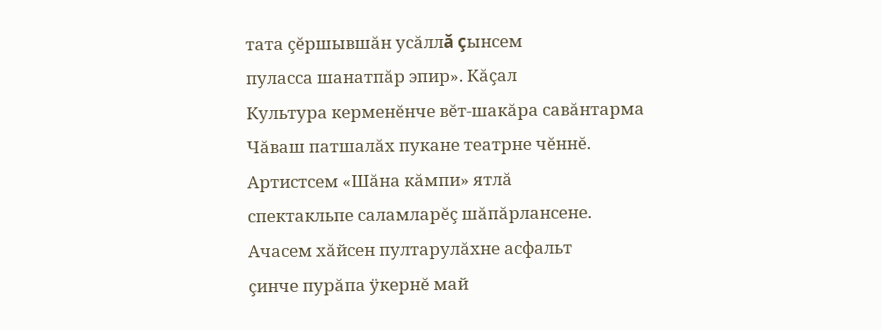тата çĕршывшăн усăллă çынсем
пуласса шанатпăр эпир». Кăçал
Культура керменĕнче вĕт-шакăра савăнтарма
Чăваш патшалăх пукане театрне чĕннĕ.
Артистсем «Шăна кăмпи» ятлă
спектакльпе саламларĕç шăпăрлансене.
Ачасем хăйсен пултарулăхне асфальт
çинче пурăпа ÿкернĕ май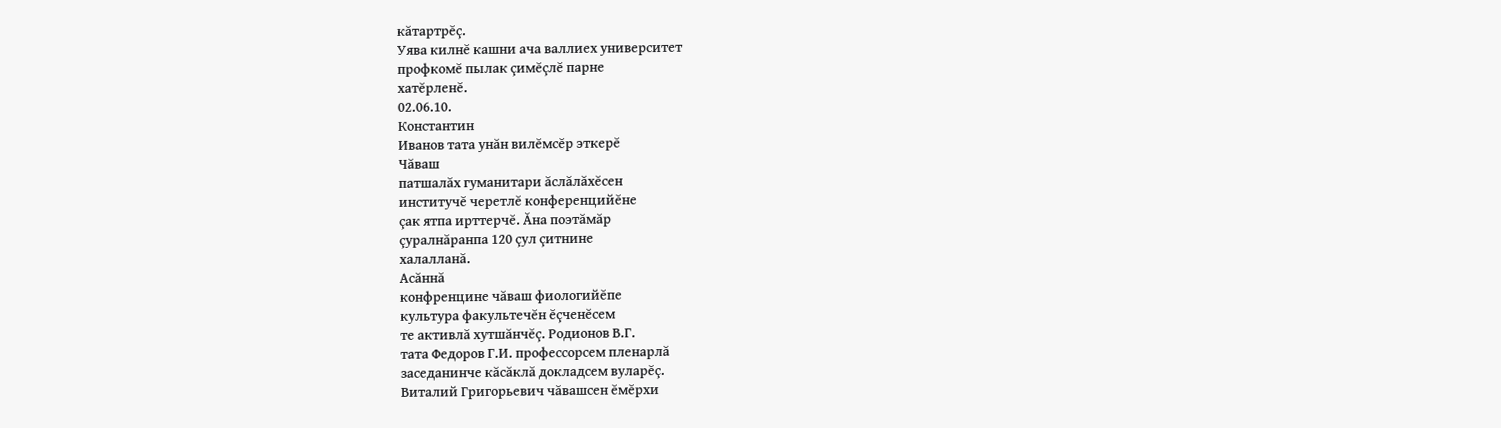кăтартрĕç.
Уява килнĕ кашни ача валлиех университет
профкомĕ пылак çимĕçлĕ парне
хатĕрленĕ.
02.06.10.
Константин
Иванов тата унăн вилĕмсĕр эткерĕ
Чăваш
патшалăх гуманитари ăслăлăхĕсен
институчĕ черетлĕ конференцийĕне
çак ятпа ирттерчĕ. Ăна поэтăмăр
çуралнăранпа 120 çул çитнине
халалланă.
Асăннă
конфренцине чăваш фиологийĕпе
культура факультечĕн ĕçченĕсем
те активлă хутшăнчĕç. Родионов В.Г.
тата Федоров Г.И. профессорсем пленарлă
заседанинче кăсăклă докладсем вуларĕç.
Виталий Григорьевич чăвашсен ĕмĕрхи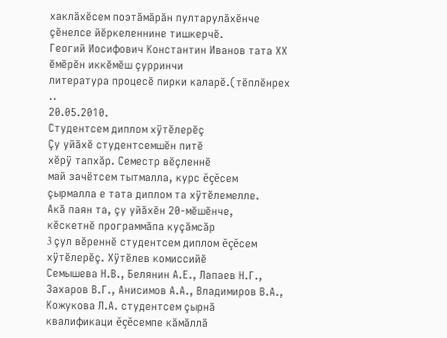хаклăхĕсем поэтăмăрăн пултарулăхĕнче
çĕнелсе йĕркеленнине тишкерчĕ.
Геогий Иосифович Константин Иванов тата ХХ
ĕмĕрĕн иккĕмĕш çурринчи
литература процесĕ пирки каларĕ.(тĕплĕнрех
..
20.05.2010.
Студентсем диплом хÿтĕлерĕç
Çу уйăхĕ студентсемшĕн питĕ
хĕрÿ тапхăр. Семестр вĕçленнĕ
май зачётсем тытмалла, курс ĕçĕсем
çырмалла е тата диплом та хÿтĕлемелле.
Акă паян та, çу уйăхĕн 20-мĕшĕнче,
кĕскетнĕ программăпа куçăмсăр
3 çул вĕреннĕ студентсем диплом ĕçĕсем
хÿтĕлерĕç. Хÿтĕлев комиссийĕ
Семышева Н.В., Белянин А.Е., Лапаев Н.Г.,
Захаров В.Г., Анисимов А.А., Владимиров В.А.,
Кожукова Л.А. студентсем çырнă
квалификаци ĕçĕсемпе кăмăллă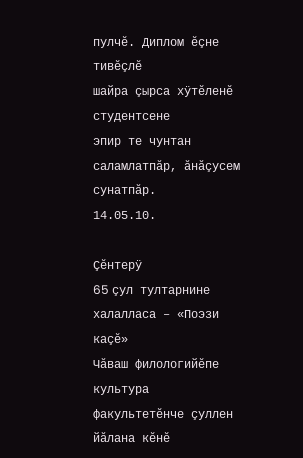пулчĕ. Диплом ĕçне тивĕçлĕ
шайра çырса хÿтĕленĕ студентсене
эпир те чунтан саламлатпăр, ăнăçусем
сунатпăр.
14.05.10.

Çĕнтерÿ
65 çул тултарнине халалласа – «Поэзи каçĕ»
Чăваш филологийĕпе культура
факультетĕнче çуллен йăлана кĕнĕ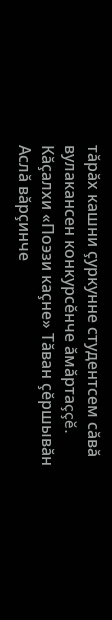тăрăх кашни çуркунне студентсем сăвă
вулакансен конкурсĕнче ăмăртаççĕ.
Кăçалхи «Поэзи каçне» Тăван çĕршывăн
Аслă вăрçинче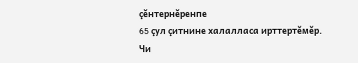çĕнтернĕренпе
65 çул çитнине халалласа ирттертĕмĕр.
Чи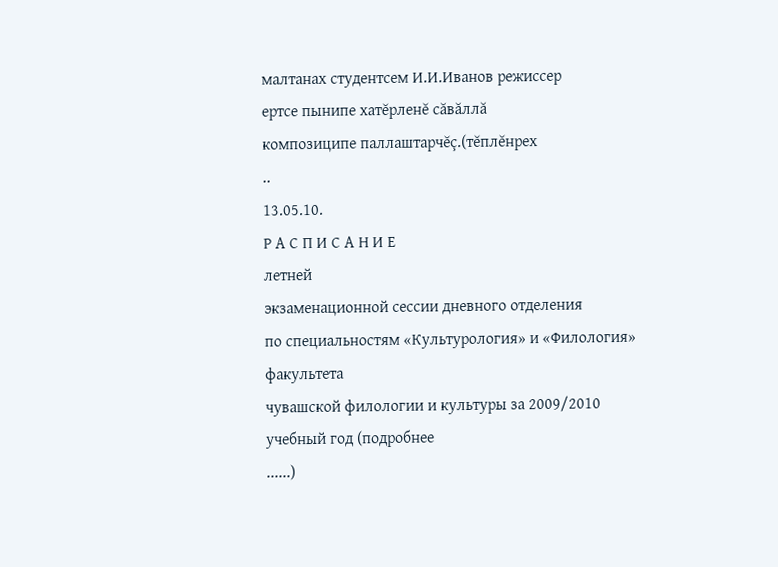малтанах студентсем И.И.Иванов режиссер
ертсе пынипе хатĕрленĕ сăвăллă
композиципе паллаштарчĕç.(тĕплĕнрех
..
13.05.10.
Р А С П И С А Н И Е
летней
экзаменационной сессии дневного отделения
по специальностям «Культурология» и «Филология»
факультета
чувашской филологии и культуры за 2009/2010
учебный год (подробнее
......)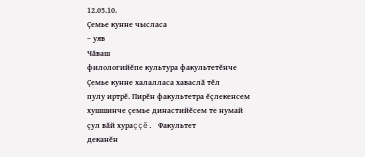12.05.10.
Çемье кунне чысласа
– уяв
Чăваш
филологийĕпе культура факультетĕнче
Çемье кунне халалласа хаваслă тĕл
пулу иртрĕ. Пирĕн факультетра ĕçлекенсем
хушшинче çемье династийĕсем те нумай
çул вăй хураççĕ. Факультет
деканĕн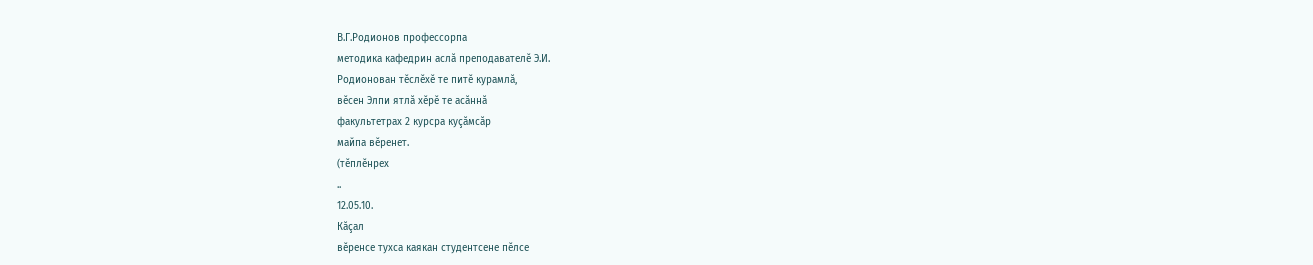В.Г.Родионов профессорпа
методика кафедрин аслă преподавателĕ Э.И.
Родионован тĕслĕхĕ те питĕ курамлă,
вĕсен Элпи ятлă хĕрĕ те асăннă
факультетрах 2 курсра куçăмсăр
майпа вĕренет.
(тĕплĕнрех
..
12.05.10.
Кăçал
вĕренсе тухса каякан студентсене пĕлсе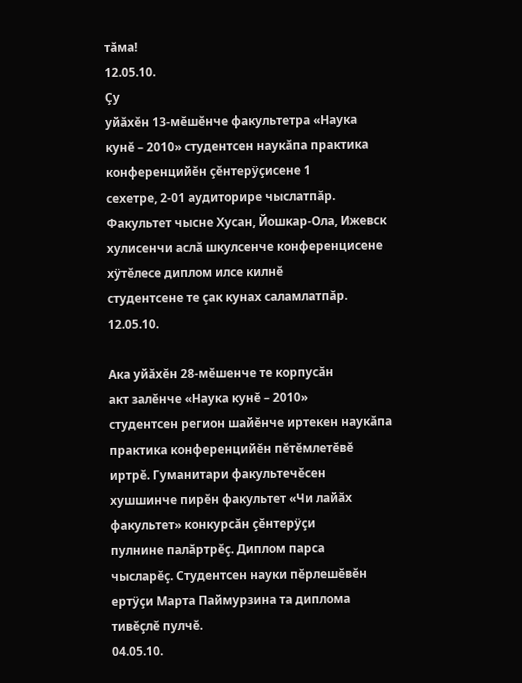тăма!
12.05.10.
Çу
уйăхĕн 13-мĕшĕнче факультетра «Наука
кунĕ – 2010» студентсен наукăпа практика
конференцийĕн çĕнтерÿçисене 1
сехетре, 2-01 аудиторире чыслатпăр.
Факультет чысне Хусан, Йошкар-Ола, Ижевск
хулисенчи аслă шкулсенче конференцисене
хÿтĕлесе диплом илсе килнĕ
студентсене те çак кунах саламлатпăр.
12.05.10.

Ака уйăхĕн 28-мĕшенче те корпусăн
акт залĕнче «Наука кунĕ – 2010»
студентсен регион шайĕнче иртекен наукăпа
практика конференцийĕн пĕтĕмлетĕвĕ
иртрĕ. Гуманитари факультечĕсен
хушшинче пирĕн факультет «Чи лайăх
факультет» конкурсăн çĕнтерÿçи
пулнине палăртрĕç. Диплом парса
чысларĕç. Студентсен науки пĕрлешĕвĕн
ертÿçи Марта Паймурзина та диплома
тивĕçлĕ пулчĕ.
04.05.10.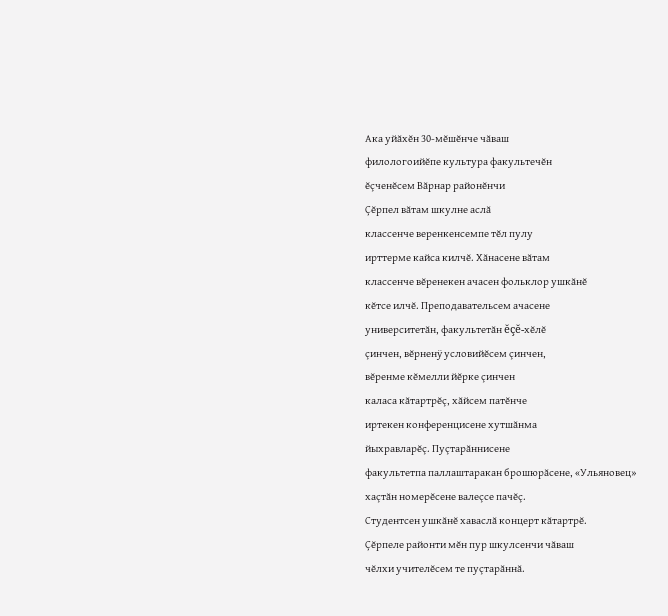Ака уйăхĕн 30-мĕшĕнче чăваш
филологоийĕпе культура факультечĕн
ĕçченĕсем Вăрнар районĕнчи
Çĕрпел вăтам шкулне аслă
классенче веренкенсемпе тĕл пулу
ирттерме кайса килчĕ. Хăнасене вăтам
классенче вĕренекен ачасен фольклор ушкăнĕ
кĕтсе илчĕ. Преподавательсем ачасене
университетăн, факультетăн ĕçĕ-хĕлĕ
çинчен, вĕрненÿ условийĕсем çинчен,
вĕренме кĕмелли йĕрке çинчен
каласа кăтартрĕç, хăйсем патĕнче
иртекен конференцисене хутшăнма
йыхравларĕç. Пуçтарăннисене
факультетпа паллаштаракан брошюрăсене, «Ульяновец»
хаçтăн номерĕсене валеçсе пачĕç.
Студентсен ушкăнĕ хаваслă концерт кăтартрĕ.
Çĕрпеле районти мĕн пур шкулсенчи чăваш
чĕлхи учителĕсем те пуçтарăннă.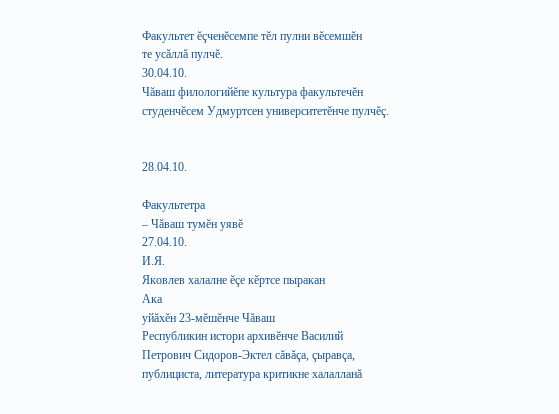Факультет ĕçченĕсемпе тĕл пулни вĕсемшĕн
те усăллă пулчĕ.
30.04.10.
Чăваш филологийĕпе культура факультечĕн студенчĕсем Удмуртсен университетĕнче пулчĕç.


28.04.10.

Факультетра
– Чăваш тумĕн уявĕ
27.04.10.
И.Я.
Яковлев халалне ĕçе кĕртсе пыракан
Ака
уйăхĕн 23-мĕшĕнче Чăваш
Республикин истори архивĕнче Василий
Петрович Сидоров-Эктел сăвăçа, çыравçа,
публициста, литература критикне халалланă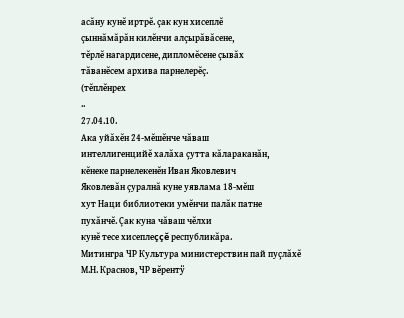асăну кунĕ иртрĕ. çак кун хисеплĕ
çыннăмăрăн килĕнчи алçырăвăсене,
тĕрлĕ нагардисене, дипломĕсене çывăх
тăванĕсем архива парнелерĕç.
(тĕплĕнрех
..
27.04.10.
Ака уйăхĕн 24-мĕшĕнче чăваш
интеллигенцийĕ халăха çутта кăлараканăн,
кĕнеке парнелекенĕн Иван Яковлевич
Яковлевăн çуралнă куне уявлама 18-мĕш
хут Наци библиотеки умĕнчи палăк патне
пухăнчĕ. Çак куна чăваш чĕлхи
кунĕ тесе хисеплеççĕ республикăра.
Митингра ЧР Культура министерствин пай пуçлăхĕ
М.Н. Краснов, ЧР вĕрентÿ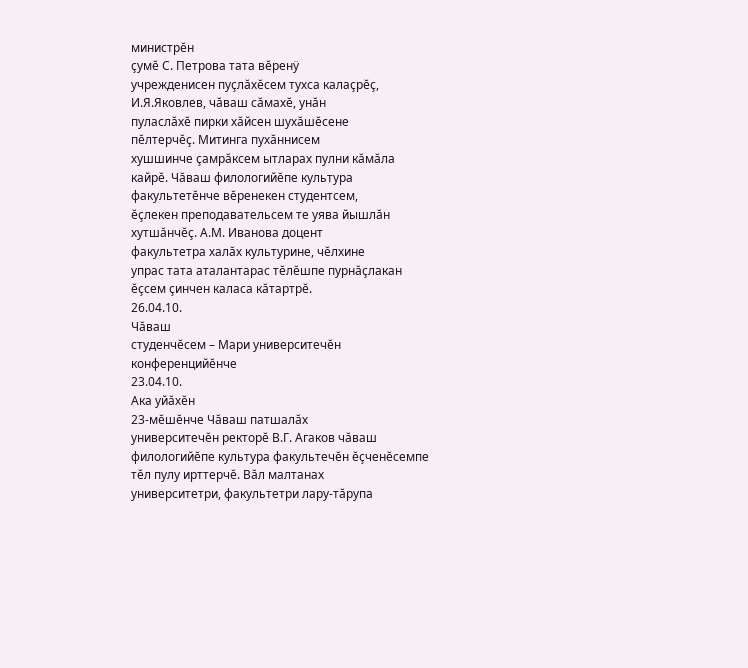министрĕн
çумĕ С. Петрова тата вĕренÿ
учрежденисен пуçлăхĕсем тухса калаçрĕç,
И.Я.Яковлев, чăваш сăмахĕ, унăн
пуласлăхĕ пирки хăйсен шухăшĕсене
пĕлтерчĕç. Митинга пухăннисем
хушшинче çамрăксем ытларах пулни кăмăла
кайрĕ. Чăваш филологийĕпе культура
факультетĕнче вĕренекен студентсем,
ĕçлекен преподавательсем те уява йышлăн
хутшăнчĕç. А.М. Иванова доцент
факультетра халăх культурине, чĕлхине
упрас тата аталантарас тĕлĕшпе пурнăçлакан
ĕçсем çинчен каласа кăтартрĕ.
26.04.10.
Чăваш
студенчĕсем – Мари университечĕн
конференцийĕнче
23.04.10.
Ака уйăхĕн
23-мĕшĕнче Чăваш патшалăх
университечĕн ректорĕ В.Г. Агаков чăваш
филологийĕпе культура факультечĕн ĕçченĕсемпе
тĕл пулу ирттерчĕ. Вăл малтанах
университетри, факультетри лару-тăрупа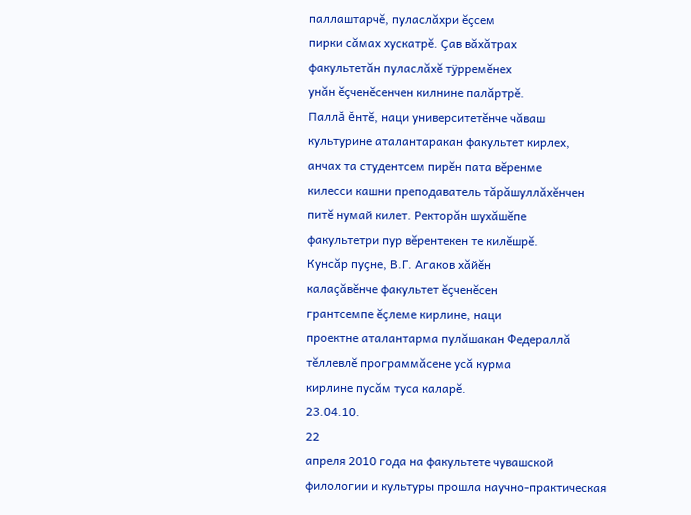паллаштарчĕ, пуласлăхри ĕçсем
пирки сăмах хускатрĕ. Çав вăхăтрах
факультетăн пуласлăхĕ тÿрремĕнех
унăн ĕçченĕсенчен килнине палăртрĕ.
Паллă ĕнтĕ, наци университетĕнче чăваш
культурине аталантаракан факультет кирлех,
анчах та студентсем пирĕн пата вĕренме
килесси кашни преподаватель тăрăшуллăхĕнчен
питĕ нумай килет. Ректорăн шухăшĕпе
факультетри пур вĕрентекен те килĕшрĕ.
Кунсăр пуçне, В.Г. Агаков хăйĕн
калаçăвĕнче факультет ĕçченĕсен
грантсемпе ĕçлеме кирлине, наци
проектне аталантарма пулăшакан Федераллă
тĕллевлĕ программăсене усă курма
кирлине пусăм туса каларĕ.
23.04.10.
22
апреля 2010 года на факультете чувашской
филологии и культуры прошла научно-практическая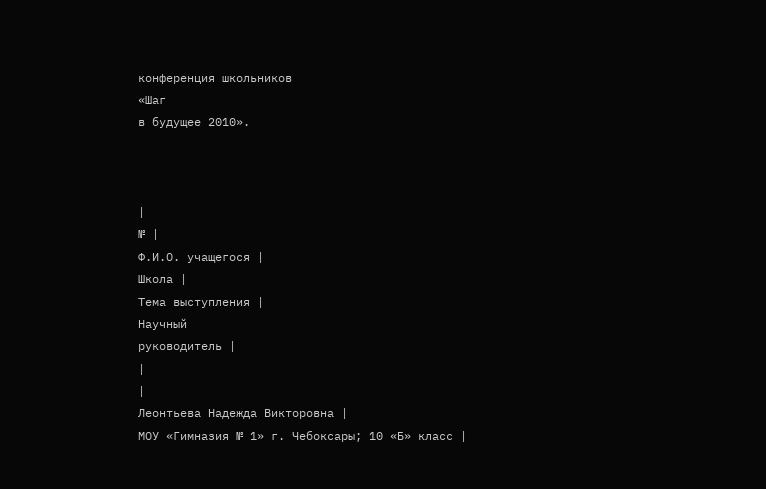конференция школьников
«Шаг
в будущее 2010».



|
№ |
Ф.И.О. учащегося |
Школа |
Тема выступления |
Научный
руководитель |
|
|
Леонтьева Надежда Викторовна |
МОУ «Гимназия № 1» г. Чебоксары; 10 «Б» класс |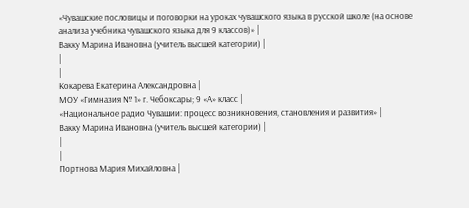«Чувашские пословицы и поговорки на уроках чувашского языка в русской школе (на основе анализа учебника чувашского языка для 9 классов)» |
Вакку Марина Ивановна (учитель высшей категории) |
|
|
Кокарева Екатерина Александровна |
МОУ «Гимназия № 1» г. Чебоксары; 9 «А» класс |
«Национальное радио Чувашии: процесс возникновения, становления и развития» |
Вакку Марина Ивановна (учитель высшей категории) |
|
|
Портнова Мария Михайловна |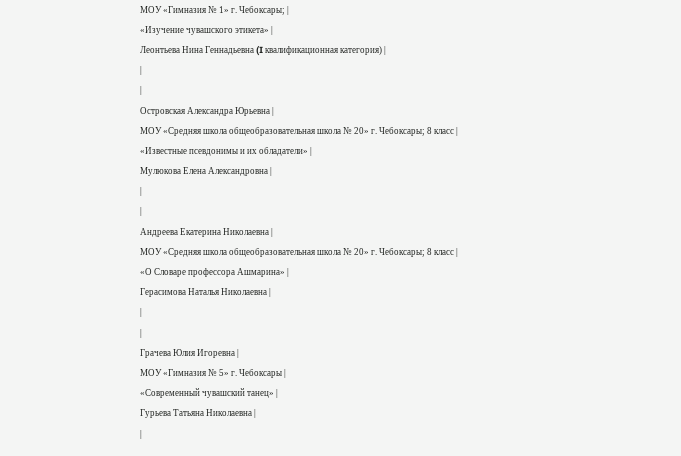МОУ «Гимназия № 1» г. Чебоксары; |
«Изучение чувашского этикета» |
Леонтьева Нина Геннадьевна (I квалификационная категория) |
|
|
Островская Александра Юрьевна |
МОУ «Средняя школа общеобразовательная школа № 20» г. Чебоксары; 8 класс |
«Известные псевдонимы и их обладатели» |
Мулюкова Елена Александровна |
|
|
Андреева Екатерина Николаевна |
МОУ «Средняя школа общеобразовательная школа № 20» г. Чебоксары; 8 класс |
«О Словаре профессора Ашмарина» |
Герасимова Наталья Николаевна |
|
|
Грачева Юлия Игоревна |
МОУ «Гимназия № 5» г. Чебоксары |
«Современный чувашский танец» |
Гурьева Татьяна Николаевна |
|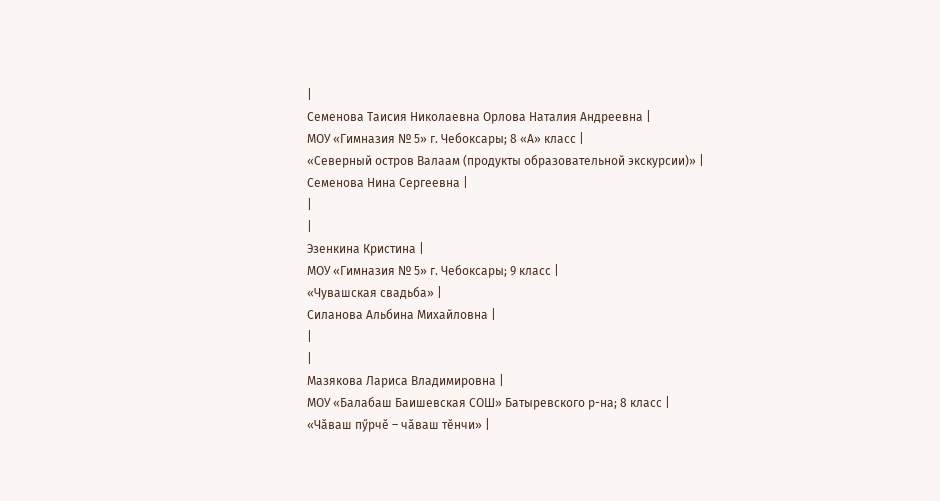|
Семенова Таисия Николаевна Орлова Наталия Андреевна |
МОУ «Гимназия № 5» г. Чебоксары; 8 «А» класс |
«Северный остров Валаам (продукты образовательной экскурсии)» |
Семенова Нина Сергеевна |
|
|
Эзенкина Кристина |
МОУ «Гимназия № 5» г. Чебоксары; 9 класс |
«Чувашская свадьба» |
Силанова Альбина Михайловна |
|
|
Мазякова Лариса Владимировна |
МОУ «Балабаш Баишевская СОШ» Батыревского р-на; 8 класс |
«Чăваш пӳрчĕ – чăваш тĕнчи» |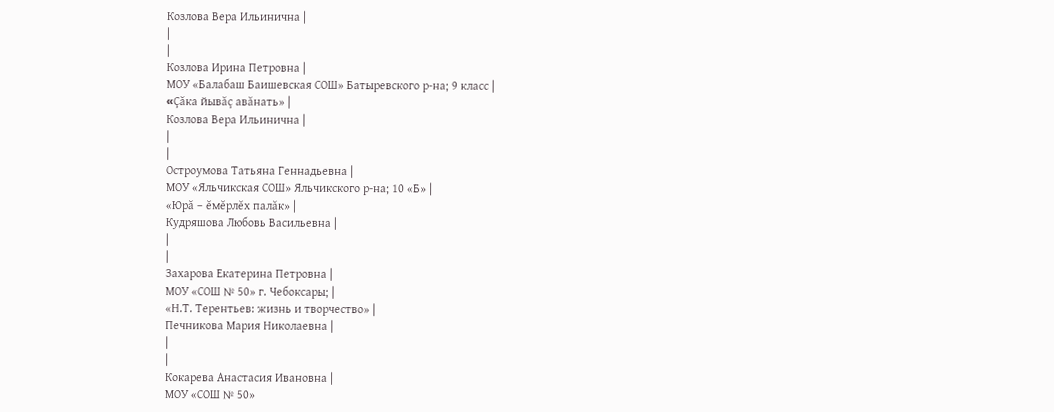Козлова Вера Ильинична |
|
|
Козлова Ирина Петровна |
МОУ «Балабаш Баишевская СОШ» Батыревского р-на; 9 класс |
«Çăка йывăç авăнать» |
Козлова Вера Ильинична |
|
|
Остроумова Татьяна Геннадьевна |
МОУ «Яльчикская СОШ» Яльчикского р-на; 10 «Б» |
«Юрă – ĕмĕрлĕх палăк» |
Кудряшова Любовь Васильевна |
|
|
Захарова Екатерина Петровна |
МОУ «СОШ № 50» г. Чебоксары; |
«Н.Т. Терентьев: жизнь и творчество» |
Печникова Мария Николаевна |
|
|
Кокарева Анастасия Ивановна |
МОУ «СОШ № 50»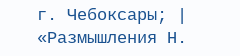г. Чебоксары; |
«Размышления Н.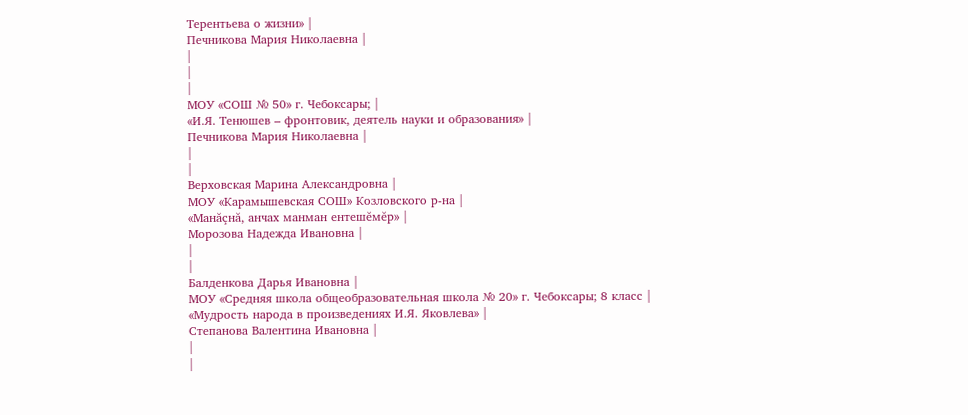Терентьева о жизни» |
Печникова Мария Николаевна |
|
|
|
МОУ «СОШ № 50» г. Чебоксары; |
«И.Я. Тенюшев – фронтовик, деятель науки и образования» |
Печникова Мария Николаевна |
|
|
Верховская Марина Александровна |
МОУ «Карамышевская СОШ» Козловского р-на |
«Манăçнă, анчах манман ентешĕмĕр» |
Морозова Надежда Ивановна |
|
|
Балденкова Дарья Ивановна |
МОУ «Средняя школа общеобразовательная школа № 20» г. Чебоксары; 8 класс |
«Мудрость народа в произведениях И.Я. Яковлева» |
Степанова Валентина Ивановна |
|
|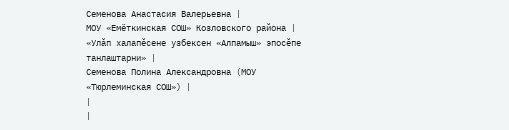Семенова Анастасия Валерьевна |
МОУ «Емёткинская СОШ» Козловского района |
«Улăп халапĕсене узбексен «Алпамыш» эпосĕпе танлаштарни» |
Семенова Полина Александровна (МОУ «Тюрлеминская СОШ») |
|
|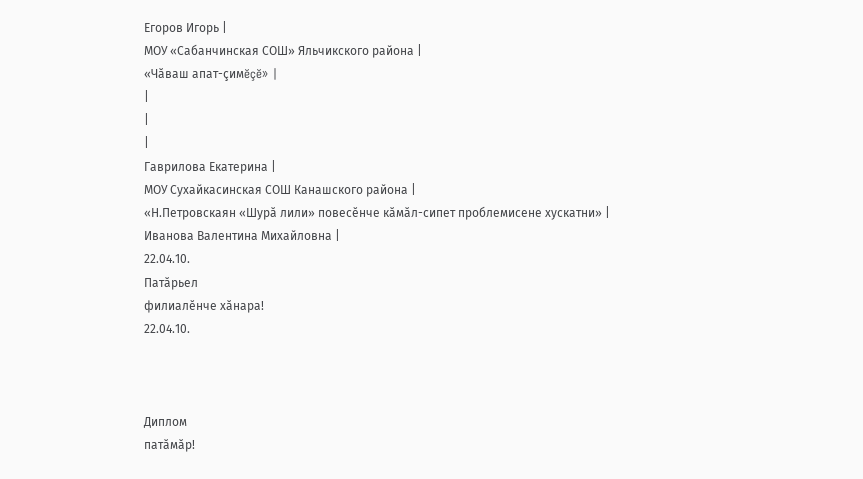Егоров Игорь |
МОУ «Сабанчинская СОШ» Яльчикского района |
«Чăваш апат-çимĕçĕ» |
|
|
|
Гаврилова Екатерина |
МОУ Сухайкасинская СОШ Канашского района |
«Н.Петровскаян «Шурă лили» повесĕнче кăмăл-сипет проблемисене хускатни» |
Иванова Валентина Михайловна |
22.04.10.
Патăрьел
филиалĕнче хăнара!
22.04.10.



Диплом
патăмăр!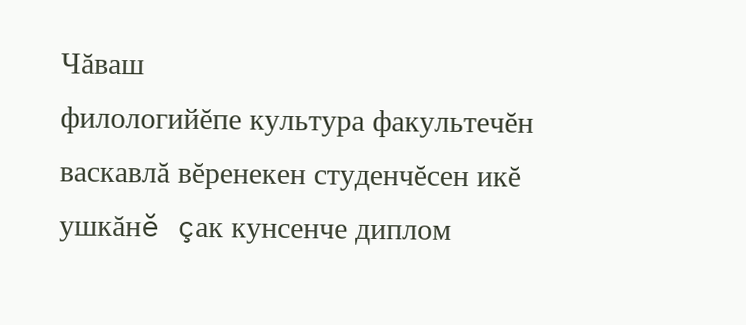Чăваш
филологийĕпе культура факультечĕн
васкавлă вĕренекен студенчĕсен икĕ
ушкăнĕ çак кунсенче диплом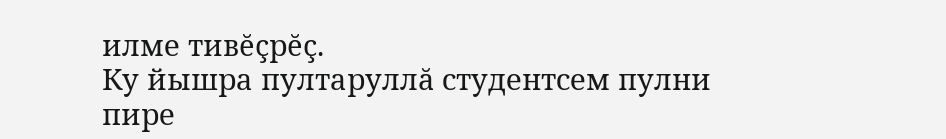илме тивĕçрĕç.
Ку йышра пултаруллă студентсем пулни
пире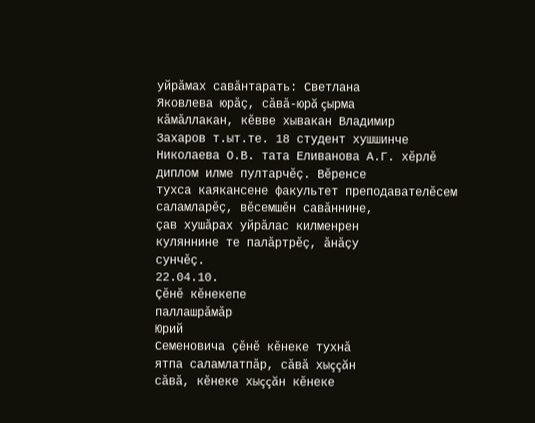уйрăмах савăнтарать: Светлана
Яковлева юрăç, сăвă-юрă çырма
кăмăллакан, кĕвве хывакан Владимир
Захаров т.ыт.те. 18 студент хушшинче
Николаева О.В. тата Еливанова А.Г. хĕрлĕ
диплом илме пултарчĕç. Вĕренсе
тухса каякансене факультет преподавателĕсем
саламларĕç, вĕсемшĕн савăннине,
çав хушăрах уйрăлас килменрен
куляннине те палăртрĕç, ăнăçу
сунчĕç.
22.04.10.
Çĕнĕ кĕнекепе
паллашрǎмǎр
Юрий
Семеновича çĕнĕ кĕнеке тухнă
ятпа саламлатпăр, сăвă хыççăн
сăвă, кĕнеке хыççăн кĕнеке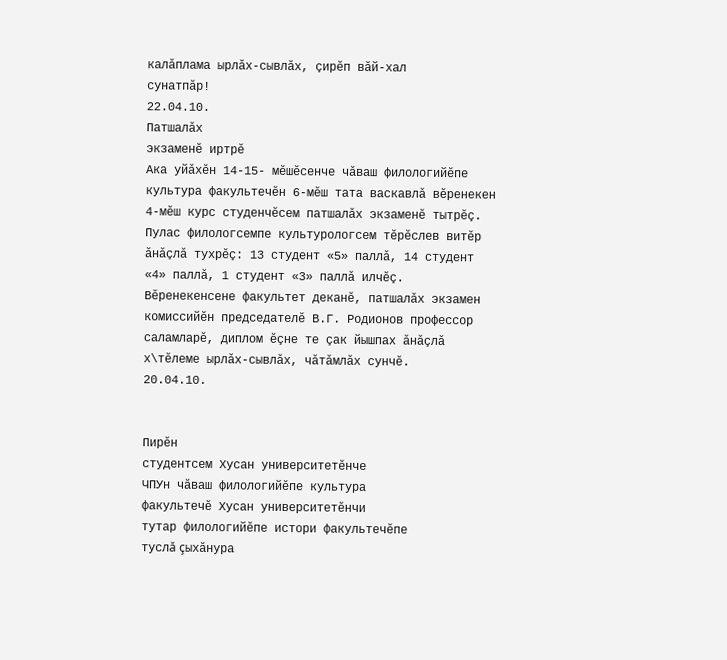калăплама ырлăх-сывлăх, çирĕп вăй-хал
сунатпăр!
22.04.10.
Патшалǎх
экзаменĕ иртрĕ
Ака уйǎхĕн 14-15- мĕшĕсенче чǎваш филологийĕпе культура факультечĕн 6-мĕш тата васкавлǎ вĕренекен 4-мĕш курс студенчĕсем патшалǎх экзаменĕ тытрĕç. Пулас филологсемпе культурологсем тĕрĕслев витĕр ǎнǎçлǎ тухрĕç: 13 студент «5» паллǎ, 14 студент «4» паллǎ, 1 студент «3» паллǎ илчĕç. Вĕренекенсене факультет деканĕ, патшалǎх экзамен комиссийĕн председателĕ В.Г. Родионов профессор саламларĕ, диплом ĕçне те çак йышпах ǎнǎçлǎ х\тĕлеме ырлǎх-сывлǎх, чǎтǎмлǎх сунчĕ.
20.04.10.


Пирĕн
студентсем Хусан университетĕнче
ЧПУн чăваш филологийĕпе культура
факультечĕ Хусан университетĕнчи
тутар филологийĕпе истори факультечĕпе
туслă çыхăнура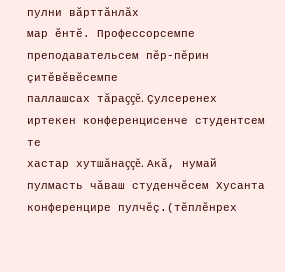пулни вăрттăнлăх
мар ĕнтĕ. Профессорсемпе
преподавательсем пĕр-пĕрин çитĕвĕвĕсемпе
паллашсах тăраççĕ. Çулсеренех
иртекен конференцисенче студентсем те
хастар хутшăнаççĕ. Акă, нумай
пулмасть чăваш студенчĕсем Хусанта
конференцире пулчĕç.(тĕплĕнрех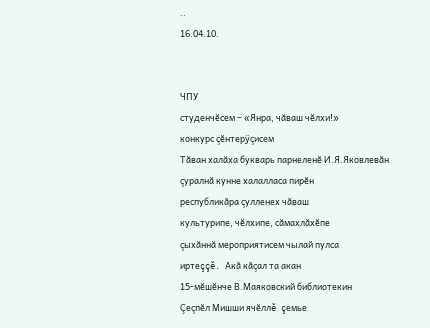..
16.04.10.


ЧПУ
студенчĕсем – «Янра, чăваш чĕлхи!»
конкурс çĕнтерÿçисем
Тăван халăха букварь парнеленĕ И.Я.Яковлевăн
çуралнă кунне халалласа пирĕн
республикăра çулленех чăваш
культурипе, чĕлхипе, сăмахлăхĕпе
çыхăннă мероприятисем чылай пулса
иртеççĕ. Акă кăçал та акан
15-мĕшĕнче В.Маяковский библиотекин
Çеçпĕл Мишши ячĕллĕ çемье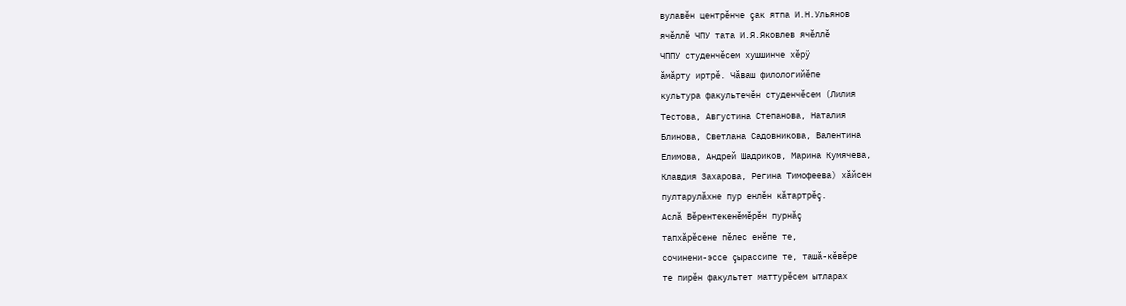вулавĕн центрĕнче çак ятпа И.Н.Ульянов
ячĕллĕ ЧПУ тата И.Я.Яковлев ячĕллĕ
ЧППУ студенчĕсем хушшинче хĕрÿ
ăмăрту иртрĕ. Чăваш филологийĕпе
культура факультечĕн студенчĕсем (Лилия
Тестова, Августина Степанова, Наталия
Блинова, Светлана Садовникова, Валентина
Елимова, Андрей Шадриков, Марина Кумячева,
Клавдия Захарова, Регина Тимофеева) хăйсен
пултарулăхне пур енлĕн кăтартрĕç.
Аслă Вĕрентекенĕмĕрĕн пурнăç
тапхăрĕсене пĕлес енĕпе те,
сочинени-эссе çырассипе те, ташă-кĕвĕре
те пирĕн факультет маттурĕсем ытларах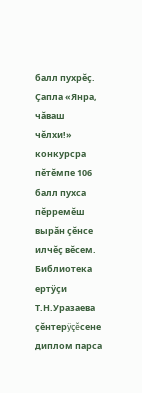балл пухрĕç. Çапла «Янра, чăваш чĕлхи!»
конкурсра пĕтĕмпе 106 балл пухса пĕрремĕш
вырăн çĕнсе илчĕç вĕсем.
Библиотека ертÿçи
Т.Н.Уразаева çĕнтерÿçĕсене
диплом парса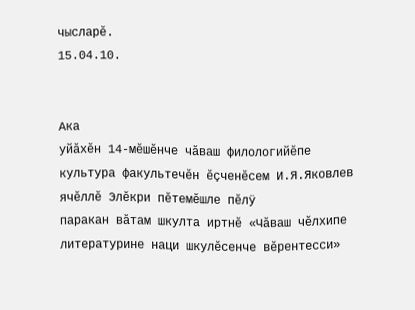чысларĕ.
15.04.10.


Ака
уйăхĕн 14-мĕшĕнче чăваш филологийĕпе
культура факультечĕн ĕçченĕсем И.Я.Яковлев
ячĕллĕ Элĕкри пĕтемĕшле пĕлÿ
паракан вăтам шкулта иртнĕ «Чăваш чĕлхипе
литературине наци шкулĕсенче вĕрентесси»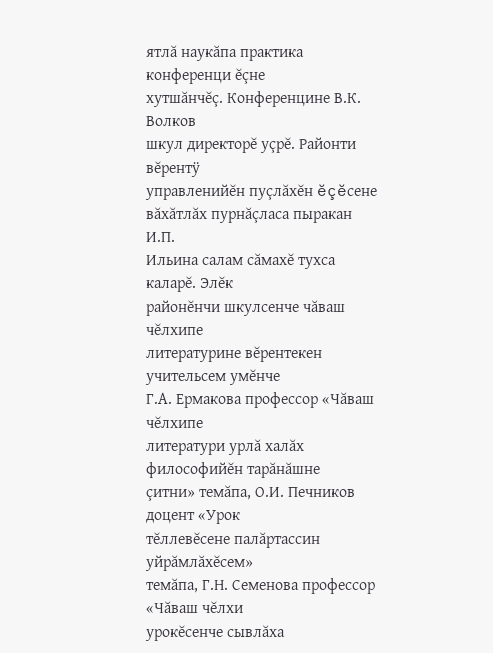ятлă наукăпа практика конференци ĕçне
хутшăнчĕç. Конференцине В.К. Волков
шкул директорĕ уçрĕ. Районти вĕрентÿ
управленийĕн пуçлăхĕн ĕçĕсене
вăхăтлăх пурнăçласа пыракан И.П.
Ильина салам сăмахĕ тухса каларĕ. Элĕк
районĕнчи шкулсенче чăваш чĕлхипе
литературине вĕрентекен учительсем умĕнче
Г.А. Ермакова профессор «Чăваш чĕлхипе
литератури урлă халăх философийĕн тарăнăшне
çитни» темăпа, О.И. Печников доцент «Урок
тĕллевĕсене палăртассин уйрăмлăхĕсем»
темăпа, Г.Н. Семенова профессор «Чăваш чĕлхи
урокĕсенче сывлăха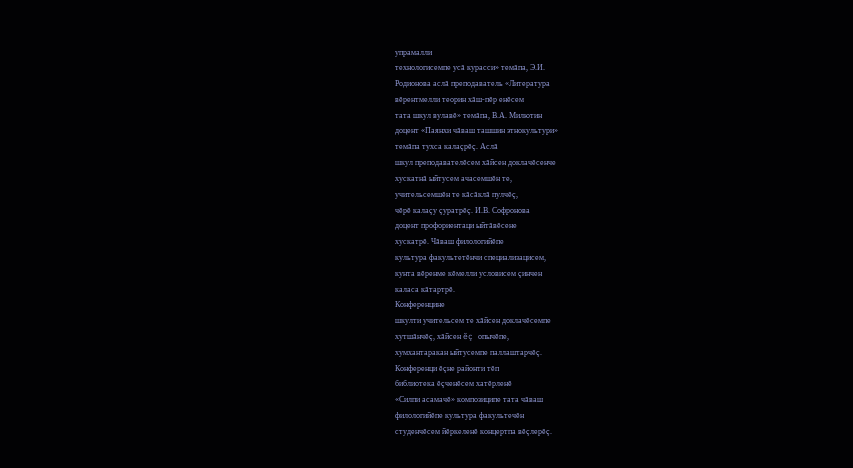упрамалли
технологисемпе усă курасси» темăпа, Э.И.
Родионова аслă преподаватель «Литература
вĕрентмелли теорин хăш-пĕр енĕсем
тата шкул вулавĕ» темăпа, В.А. Милютин
доцент «Паянхи чăваш ташшин этнокультури»
темăпа тухса калаçрĕç. Аслă
шкул преподавателĕсем хăйсен доклачĕсенче
хускатнă ыйтусем ачасемшĕн те,
учительсемшĕн те кăсăклă пулчĕç,
чĕрĕ калаçу çуратрĕç. И.В. Софронова
доцент профориентаци ыйтăвĕсене
хускатрĕ. Чăваш филологийĕпе
культура факультетĕнчи специализацисем,
кунта вĕренме кĕмелли условисем çинчен
каласа кăтартрĕ.
Конференцине
шкулти учительсем те хăйсен доклачĕсемпе
хутшăнчĕç, хăйсен ĕç опычĕпе,
хумхантаракан ыйтусемпе паллаштарчĕç.
Конференци ĕçне районти тĕп
библиотека ĕçченĕсем хатĕрленĕ
«Силпи асамачĕ» композиципе тата чăваш
филологийĕпе культура факультечĕн
студенчĕсем йĕркеленĕ концертпа вĕçлерĕç.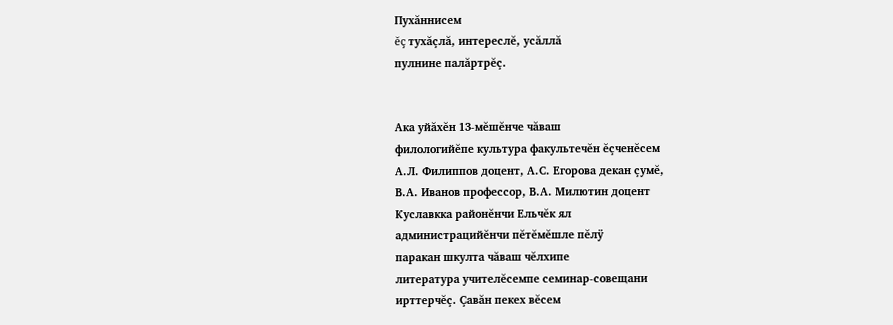Пухăннисем
ĕç тухăçлă, интереслĕ, усăллă
пулнине палăртрĕç.


Ака уйăхĕн 13-мĕшĕнче чăваш
филологийĕпе культура факультечĕн ĕçченĕсем
А.Л. Филиппов доцент, А.С. Егорова декан çумĕ,
В.А. Иванов профессор, В.А. Милютин доцент
Куславкка районĕнчи Ельчĕк ял
администрацийĕнчи пĕтĕмĕшле пĕлÿ
паракан шкулта чăваш чĕлхипе
литература учителĕсемпе семинар-совещани
ирттерчĕç. Çавăн пекех вĕсем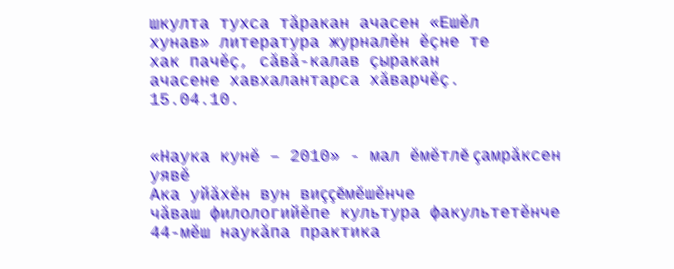шкулта тухса тăракан ачасен «Ешĕл
хунав» литература журналĕн ĕçне те
хак пачĕç, сăвă-калав çыракан
ачасене хавхалантарса хăварчĕç.
15.04.10.


«Наука кунĕ – 2010» - мал ĕмĕтлĕ çамрăксен уявĕ
Ака уйăхĕн вун виççĕмĕшĕнче
чăваш филологийĕпе культура факультетĕнче
44-мĕш наукăпа практика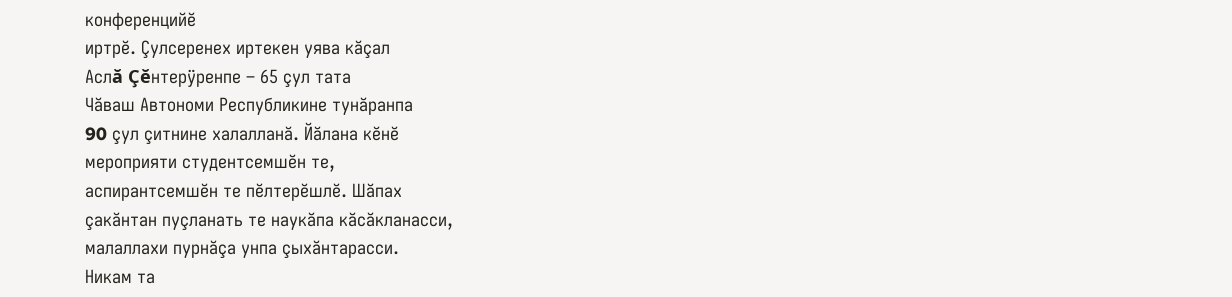конференцийĕ
иртрĕ. Çулсеренех иртекен уява кăçал
Аслă Çĕнтерÿренпе – 65 çул тата
Чăваш Автономи Республикине тунăранпа
90 çул çитнине халалланă. Йăлана кĕнĕ
мероприяти студентсемшĕн те,
аспирантсемшĕн те пĕлтерĕшлĕ. Шăпах
çакăнтан пуçланать те наукăпа кăсăкланасси,
малаллахи пурнăçа унпа çыхăнтарасси.
Никам та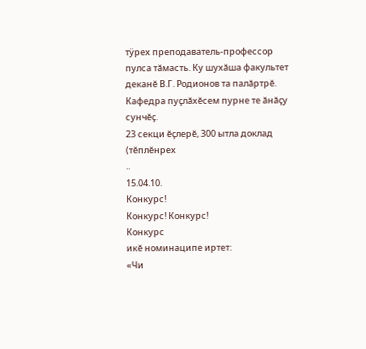тÿрех преподаватель-профессор
пулса тăмасть. Ку шухăша факультет
деканĕ В.Г. Родионов та палăртрĕ.
Кафедра пуçлăхĕсем пурне те ăнăçу
сунчĕç.
23 секци ĕçлерĕ, 300 ытла доклад (тĕплĕнрех
..
15.04.10.
Конкурс!
Конкурс! Конкурс!
Конкурс
икĕ номинаципе иртет:
«Чи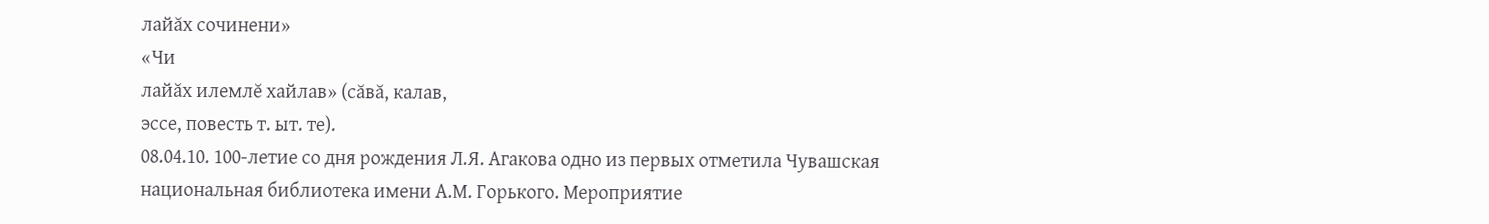лайăх сочинени»
«Чи
лайăх илемлĕ хайлав» (сăвă, калав,
эссе, повесть т. ыт. те).
08.04.10. 100-летие со дня рождения Л.Я. Агакова одно из первых отметила Чувашская национальная библиотека имени А.М. Горького. Мероприятие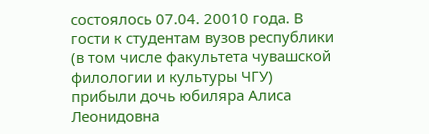состоялось 07.04. 20010 года. В гости к студентам вузов республики (в том числе факультета чувашской филологии и культуры ЧГУ) прибыли дочь юбиляра Алиса Леонидовна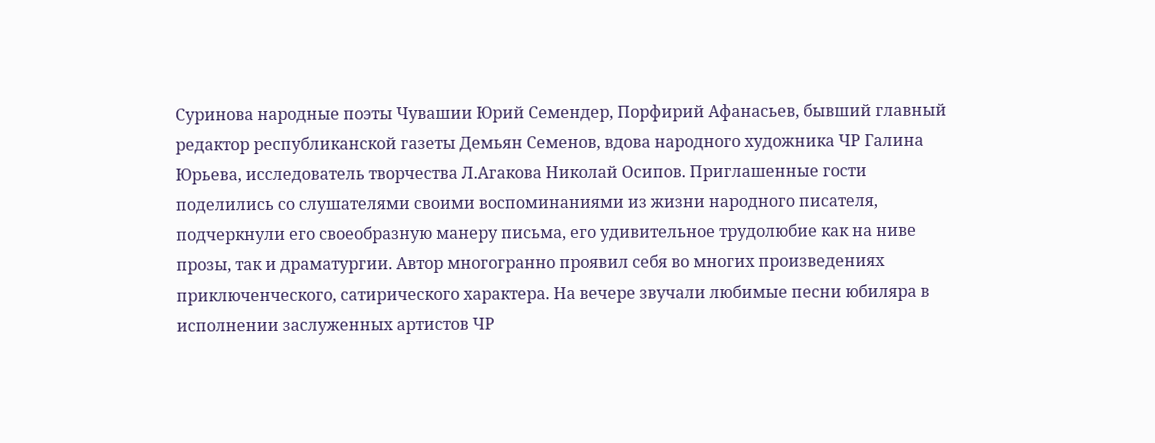Суринова народные поэты Чувашии Юрий Семендер, Порфирий Афанасьев, бывший главный редактор республиканской газеты Демьян Семенов, вдова народного художника ЧР Галина Юрьева, исследователь творчества Л.Агакова Николай Осипов. Приглашенные гости поделились со слушателями своими воспоминаниями из жизни народного писателя, подчеркнули его своеобразную манеру письма, его удивительное трудолюбие как на ниве прозы, так и драматургии. Автор многогранно проявил себя во многих произведениях приключенческого, сатирического характера. На вечере звучали любимые песни юбиляра в исполнении заслуженных артистов ЧР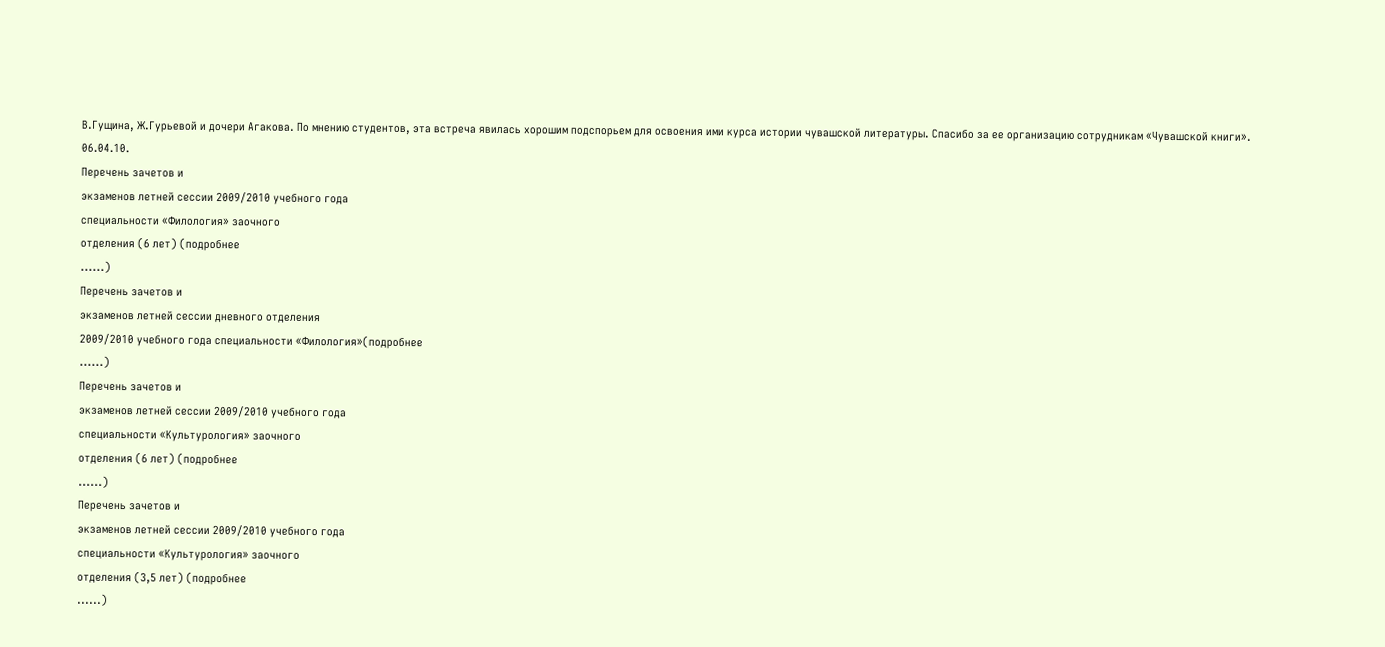В.Гущина, Ж.Гурьевой и дочери Агакова. По мнению студентов, эта встреча явилась хорошим подспорьем для освоения ими курса истории чувашской литературы. Спасибо за ее организацию сотрудникам «Чувашской книги».
06.04.10.
Перечень зачетов и
экзаменов летней сессии 2009/2010 учебного года
специальности «Филология» заочного
отделения (6 лет) (подробнее
......)
Перечень зачетов и
экзаменов летней сессии дневного отделения
2009/2010 учебного года специальности «Филология»(подробнее
......)
Перечень зачетов и
экзаменов летней сессии 2009/2010 учебного года
специальности «Культурология» заочного
отделения (6 лет) (подробнее
......)
Перечень зачетов и
экзаменов летней сессии 2009/2010 учебного года
специальности «Культурология» заочного
отделения (3,5 лет) (подробнее
......)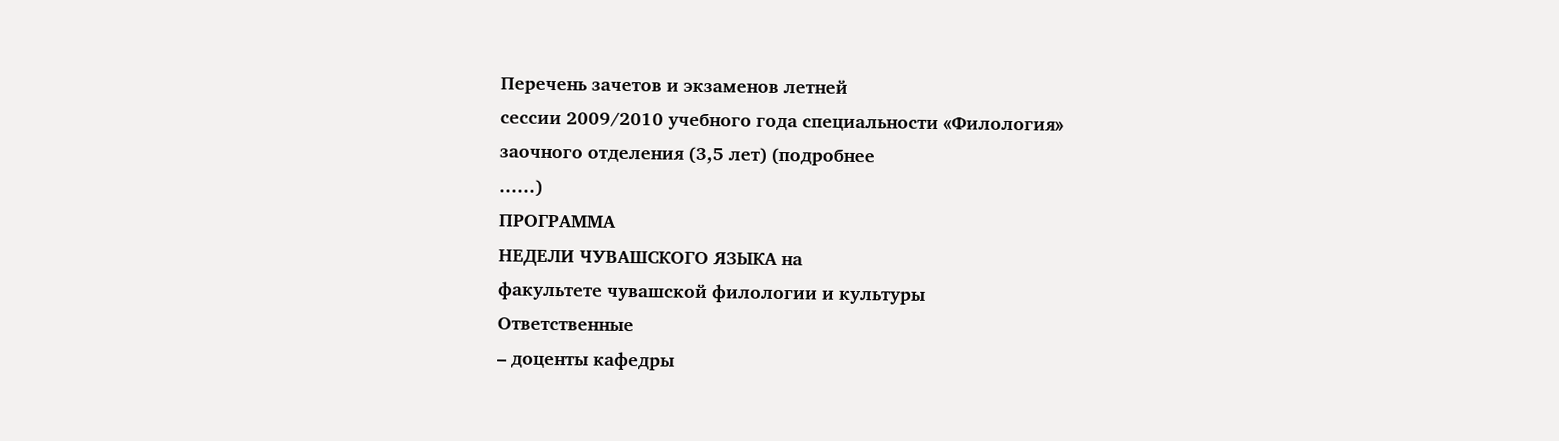Перечень зачетов и экзаменов летней
сессии 2009/2010 учебного года специальности «Филология»
заочного отделения (3,5 лет) (подробнее
......)
ПРОГРАММА
НЕДЕЛИ ЧУВАШСКОГО ЯЗЫКА на
факультете чувашской филологии и культуры
Ответственные
– доценты кафедры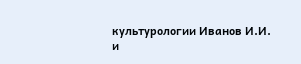культурологии Иванов И.И.
и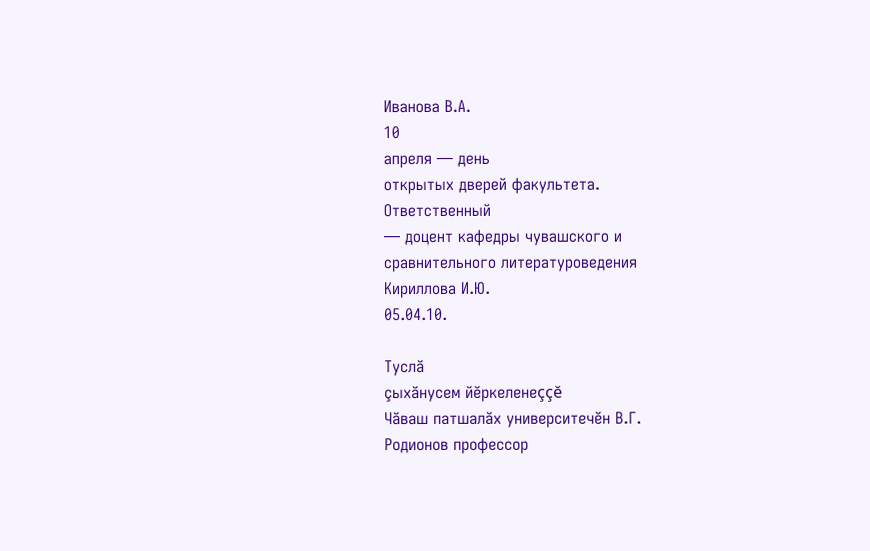Иванова В.А.
10
апреля — день
открытых дверей факультета.
Ответственный
— доцент кафедры чувашского и
сравнительного литературоведения
Кириллова И.Ю.
05.04.10.

Туслă
çыхăнусем йĕркеленеççĕ
Чăваш патшалăх университечĕн В.Г.
Родионов профессор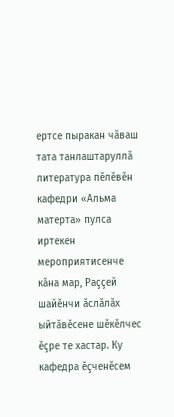ертсе пыракан чăваш
тата танлаштаруллă литература пĕлĕвĕн
кафедри «Альма матерта» пулса иртекен
мероприятисенче кăна мар, Раççей
шайĕнчи ăслăлăх ыйтăвĕсене шĕкĕлчес
ĕçре те хастар. Ку кафедра ĕçченĕсем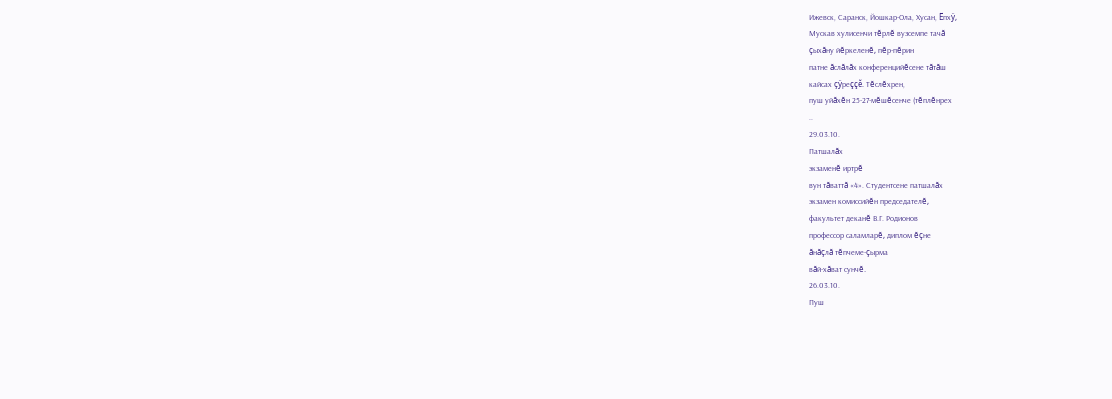Ижевск, Саранск, Йошкар-Ола, Хусан, Ĕпхÿ,
Мускав хулисенчи тĕрлĕ вузсемпе тачă
çыхăну йĕркеленĕ, пĕр-пĕрин
патне ăслăлăх конференцийĕсене тăтăш
кайсах çÿреççĕ. Тĕслĕхрен,
пуш уйăхĕн 25-27-мĕшĕсенче (тĕплĕнрех
..
29.03.10.
Патшалăх
экзаменĕ иртрĕ
вун тăваттă «4». Студентсене патшалăх
экзамен комиссийĕн председателĕ,
факультет деканĕ В.Г. Родионов
профессор саламларĕ, диплом ĕçне
ăнăçлă тĕпчеме-çырма
вăй-хăват сунчĕ.
26.03.10.
Пуш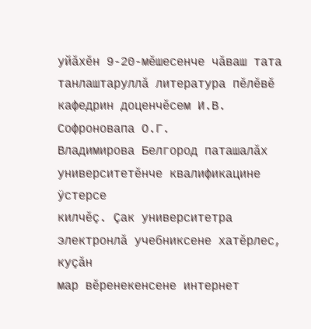уйăхĕн 9-20-мĕшесенче чăваш тата
танлаштаруллă литература пĕлĕвĕ
кафедрин доценчĕсем И.В. Софроновапа О.Г.
Владимирова Белгород паташалăх
университетĕнче квалификацине ÿстерсе
килчĕç. Çак университетра
электронлă учебниксене хатĕрлес, куçăн
мар вĕренекенсене интернет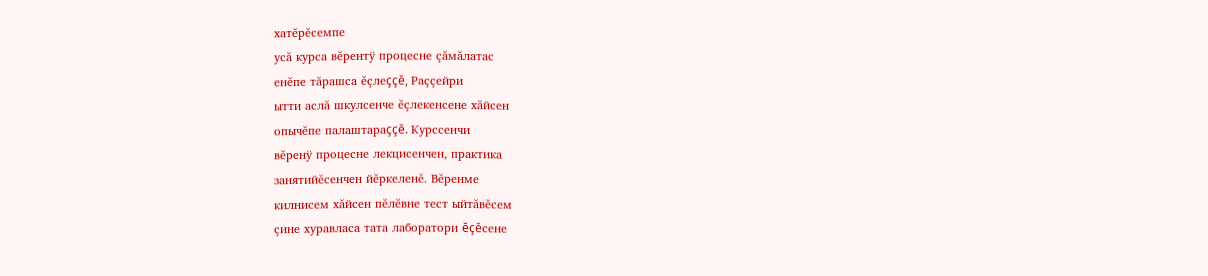хатĕрĕсемпе
усă курса вĕрентÿ процесне çăмăлатас
енĕпе тăрашса ĕçлеççĕ, Раççейри
ытти аслă шкулсенче ĕçлекенсене хăйсен
опычĕпе палаштараççĕ. Курссенчи
вĕренÿ процесне лекцисенчен, практика
занятийĕсенчен йĕркеленĕ. Вĕренме
килнисем хăйсен пĕлĕвне тест ыйтăвĕсем
çине хуравласа тата лаборатори ĕçĕсене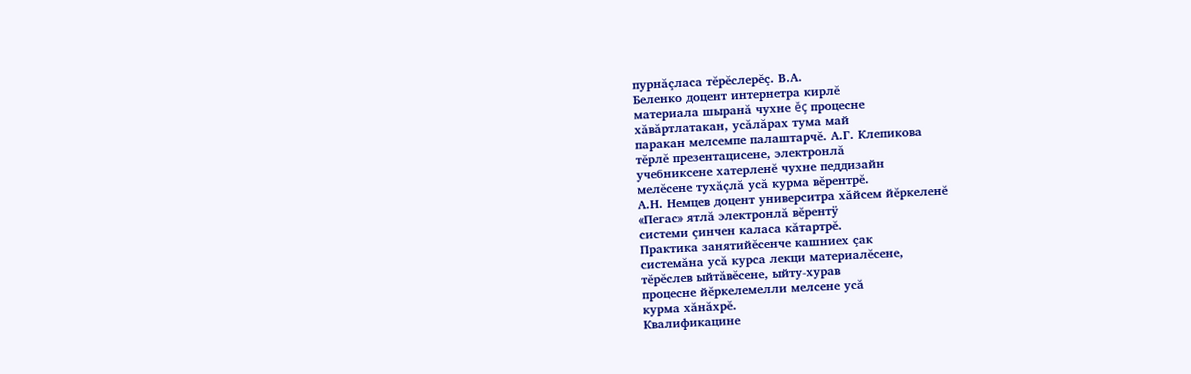пурнăçласа тĕрĕслерĕç. В.А.
Беленко доцент интернетра кирлĕ
материала шыранă чухне ĕç процесне
хăвăртлатакан, усăлăрах тума май
паракан мелсемпе палаштарчĕ. А.Г. Клепикова
тĕрлĕ презентацисене, электронлă
учебниксене хатерленĕ чухне педдизайн
мелĕсене тухăçлă усă курма вĕрентрĕ.
А.Н. Немцев доцент университра хăйсем йĕркеленĕ
«Пегас» ятлă электронлă вĕрентÿ
системи çинчен каласа кăтартрĕ.
Практика занятийĕсенче кашниех çак
системăна усă курса лекци материалĕсене,
тĕрĕслев ыйтăвĕсене, ыйту-хурав
процесне йĕркелемелли мелсене усă
курма хăнăхрĕ.
Квалификацине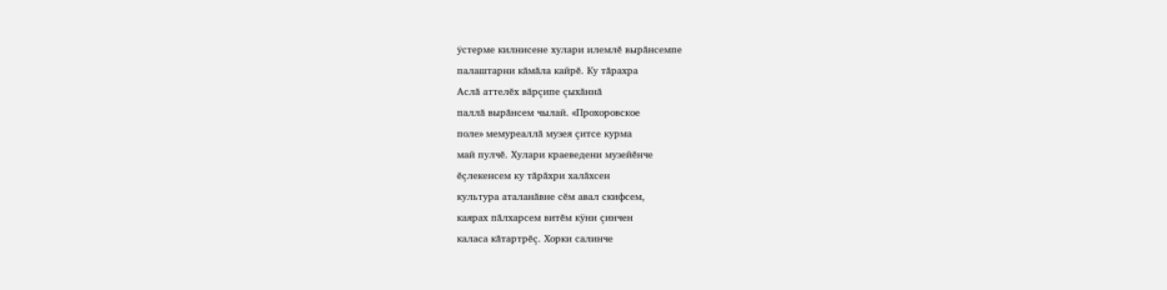ÿстерме килнисене хулари илемлĕ вырăнсемпе
палаштарни кăмăла кайрĕ. Ку тăрахра
Аслă аттелĕх вăрçипе çыхăннă
паллă вырăнсем чылай. «Прохоровское
поле» мемуреаллă музея çитсе курма
май пулчĕ. Хулари краеведени музейĕнче
ĕçлекенсем ку тăрăхри халăхсен
культура аталанăвне сĕм авал скифсем,
каярах пăлхарсем витĕм кÿни çинчен
каласа кăтартрĕç. Хорки салинче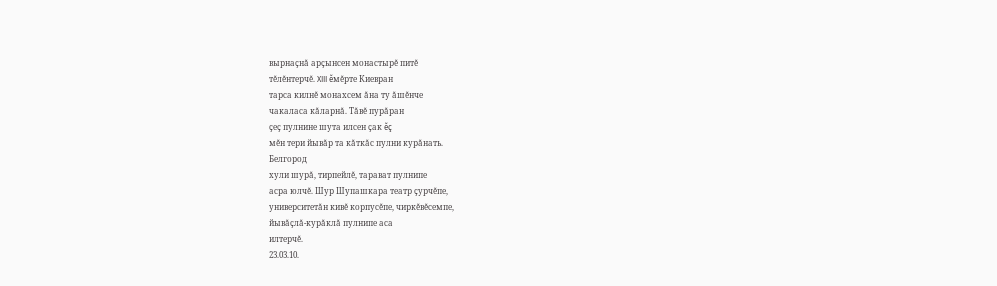вырнаçнă арçынсен монастырĕ питĕ
тĕлĕнтерчĕ. XIII ĕмĕрте Киевран
тарса килнĕ монахсем ăна ту ăшĕнче
чакаласа кăларнă. Тăвĕ пурăран
çеç пулнине шута илсен çак ĕç
мĕн тери йывăр та кăткăс пулни курăнать.
Белгород
хули шурă, тирпейлĕ, тарават пулнипе
асра юлчĕ. Шур Шупашкара театр çурчĕпе,
университетăн кивĕ корпусĕпе, чиркĕвĕсемпе,
йывăçлă-курăклă пулнипе аса
илтерчĕ.
23.03.10.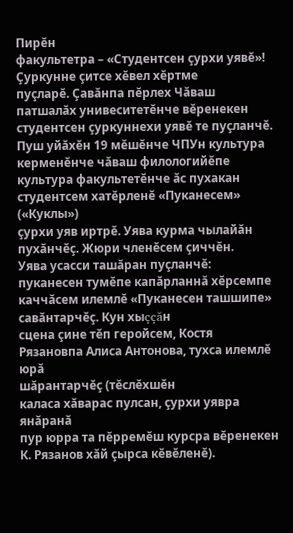Пирĕн
факультетра – «Студентсен çурхи уявĕ»!
Çуркунне çитсе хĕвел хĕртме
пуçларĕ. Çавăнпа пĕрлех Чăваш
патшалăх унивеситетĕнче вĕренекен
студентсен çуркуннехи уявĕ те пуçланчĕ.
Пуш уйăхĕн 19 мĕшĕнче ЧПУн культура
керменĕнче чăваш филологийĕпе
культура факультетĕнче ăс пухакан
студентсем хатĕрленĕ «Пуканесем» («Куклы»)
çурхи уяв иртрĕ. Уява курма чылайăн
пухăнчĕç. Жюри членĕсем çиччĕн.
Уява усасси ташăран пуçланчĕ:
пуканесен тумĕпе капăрланнă хĕрсемпе
каччăсем илемлĕ «Пуканесен ташшипе»
савăнтарчĕç. Кун хыççăн
сцена çине тĕп геройсем, Костя
Рязановпа Алиса Антонова, тухса илемлĕ юрă
шăрантарчĕç (тĕслĕхшĕн
каласа хăварас пулсан, çурхи уявра янăранă
пур юрра та пĕрремĕш курсра вĕренекен
К. Рязанов хăй çырса кĕвĕленĕ).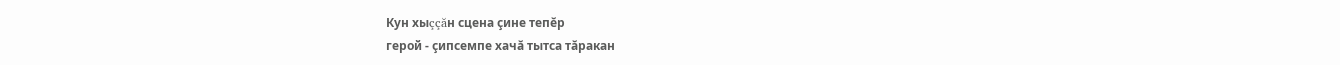Кун хыççăн сцена çине тепĕр
герой - çипсемпе хачă тытса тăракан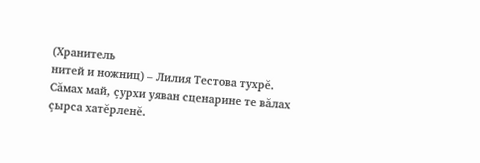(Хранитель
нитей и ножниц) – Лилия Тестова тухрĕ.
Сăмах май, çурхи уяван сценарине те вăлах
çырса хатĕрленĕ.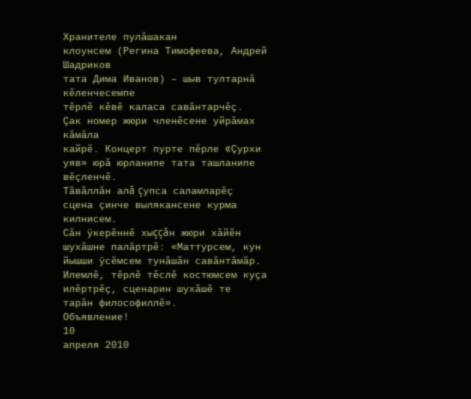Хранителе пулăшакан
клоунсем (Регина Тимофеева, Андрей Шадриков
тата Дима Иванов) – шыв тултарнă кĕленчесемпе
тĕрлĕ кĕвĕ каласа савăнтарчĕç.
Çак номер жюри членĕсене уйрăмах кăмăла
кайрĕ. Концерт пурте пĕрле «Çурхи
уяв» юрă юрланипе тата ташланипе вĕçленчĕ.
Тăвăллăн алă çупса саламларĕç
сцена çинче вылякансене курма килнисем.
Сăн ÿкерĕннĕ хыççăн жюри хăйĕн
шухăшне палăртрĕ: «Маттурсем, кун
йышши ÿсĕмсем тунăшăн савăнтăмăр.
Илемлĕ, тĕрлĕ тĕслĕ костюмсем куçа
илĕртрĕç, сценарин шухăшĕ те
тарăн философиллĕ».
Объявление!
10
апреля 2010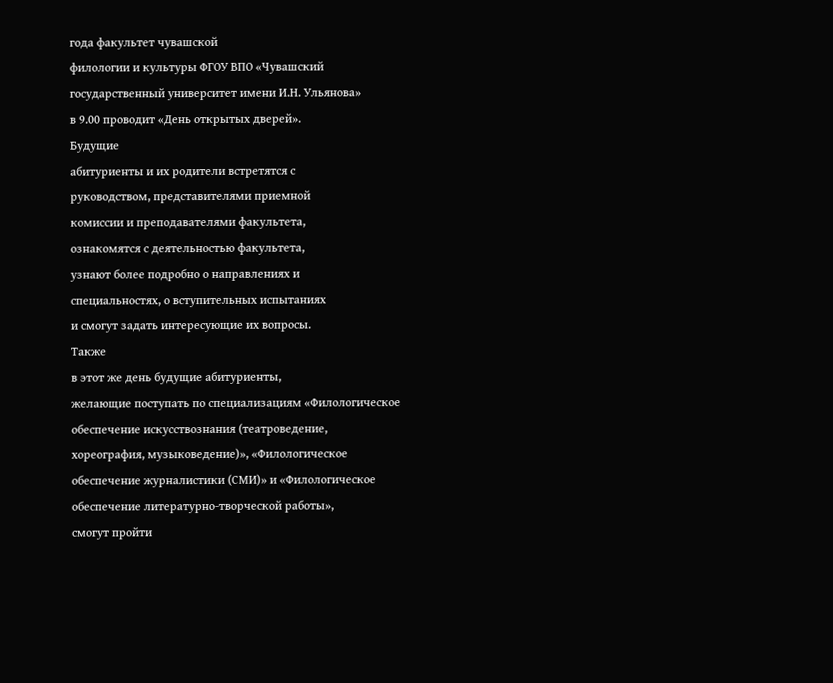года факультет чувашской
филологии и культуры ФГОУ ВПО «Чувашский
государственный университет имени И.Н. Ульянова»
в 9.00 проводит «День открытых дверей».
Будущие
абитуриенты и их родители встретятся с
руководством, представителями приемной
комиссии и преподавателями факультета,
ознакомятся с деятельностью факультета,
узнают более подробно о направлениях и
специальностях, о вступительных испытаниях
и смогут задать интересующие их вопросы.
Также
в этот же день будущие абитуриенты,
желающие поступать по специализациям «Филологическое
обеспечение искусствознания (театроведение,
хореография, музыковедение)», «Филологическое
обеспечение журналистики (СМИ)» и «Филологическое
обеспечение литературно-творческой работы»,
смогут пройти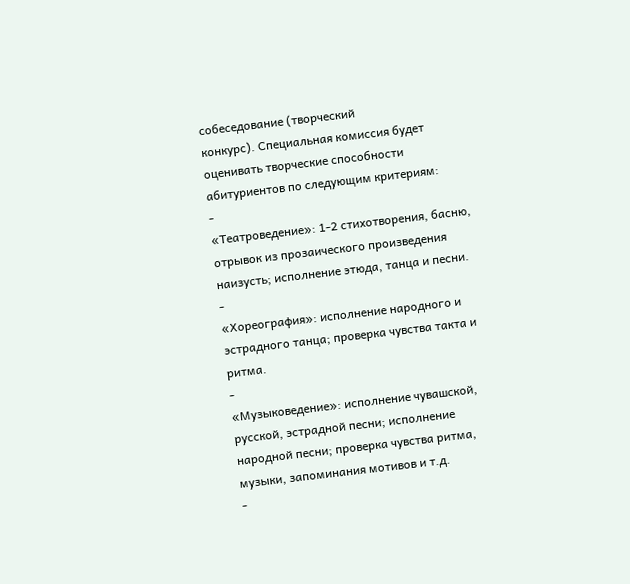собеседование (творческий
конкурс). Специальная комиссия будет
оценивать творческие способности
абитуриентов по следующим критериям:
-
«Театроведение»: 1-2 стихотворения, басню,
отрывок из прозаического произведения
наизусть; исполнение этюда, танца и песни.
-
«Хореография»: исполнение народного и
эстрадного танца; проверка чувства такта и
ритма.
-
«Музыковедение»: исполнение чувашской,
русской, эстрадной песни; исполнение
народной песни; проверка чувства ритма,
музыки, запоминания мотивов и т.д.
-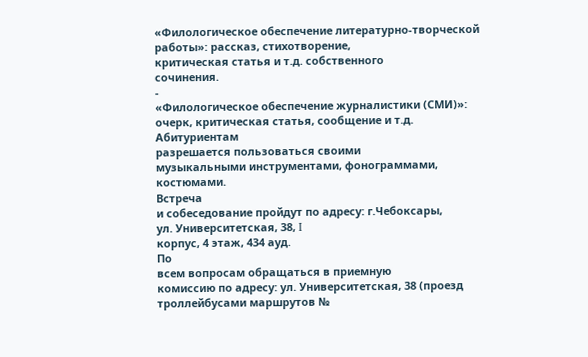«Филологическое обеспечение литературно-творческой
работы»: рассказ, стихотворение,
критическая статья и т.д. собственного
сочинения.
-
«Филологическое обеспечение журналистики (СМИ)»:
очерк, критическая статья, сообщение и т.д.
Абитуриентам
разрешается пользоваться своими
музыкальными инструментами, фонограммами,
костюмами.
Встреча
и собеседование пройдут по адресу: г.Чебоксары,
ул. Университетская, 38, I
корпус, 4 этаж, 434 ауд.
По
всем вопросам обращаться в приемную
комиссию по адресу: ул. Университетская, 38 (проезд
троллейбусами маршрутов №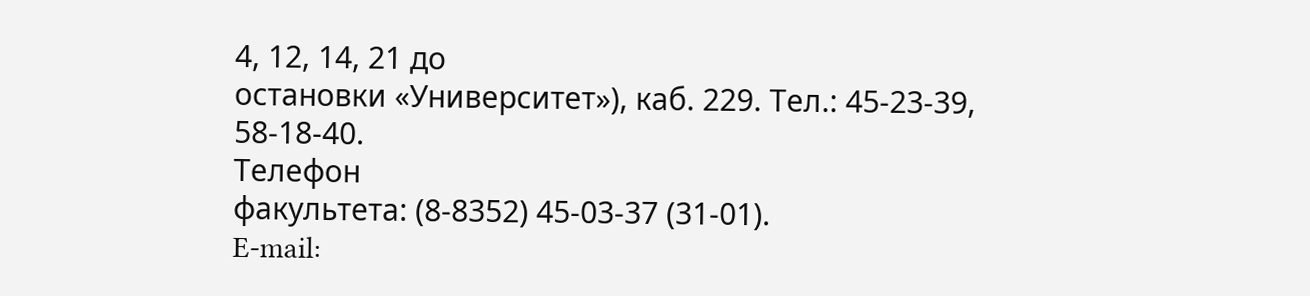4, 12, 14, 21 до
остановки «Университет»), каб. 229. Тел.: 45-23-39,
58-18-40.
Телефон
факультета: (8-8352) 45-03-37 (31-01).
E-mail: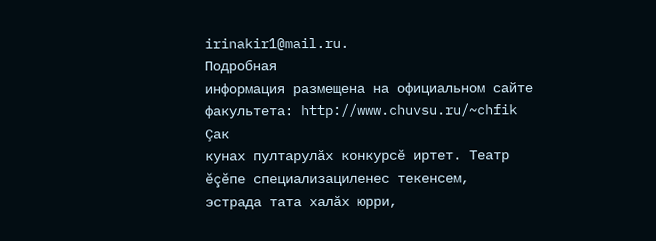irinakir1@mail.ru.
Подробная
информация размещена на официальном сайте
факультета: http://www.chuvsu.ru/~chfik
Çак
кунах пултарулăх конкурсĕ иртет. Театр
ĕçĕпе специализациленес текенсем,
эстрада тата халăх юрри,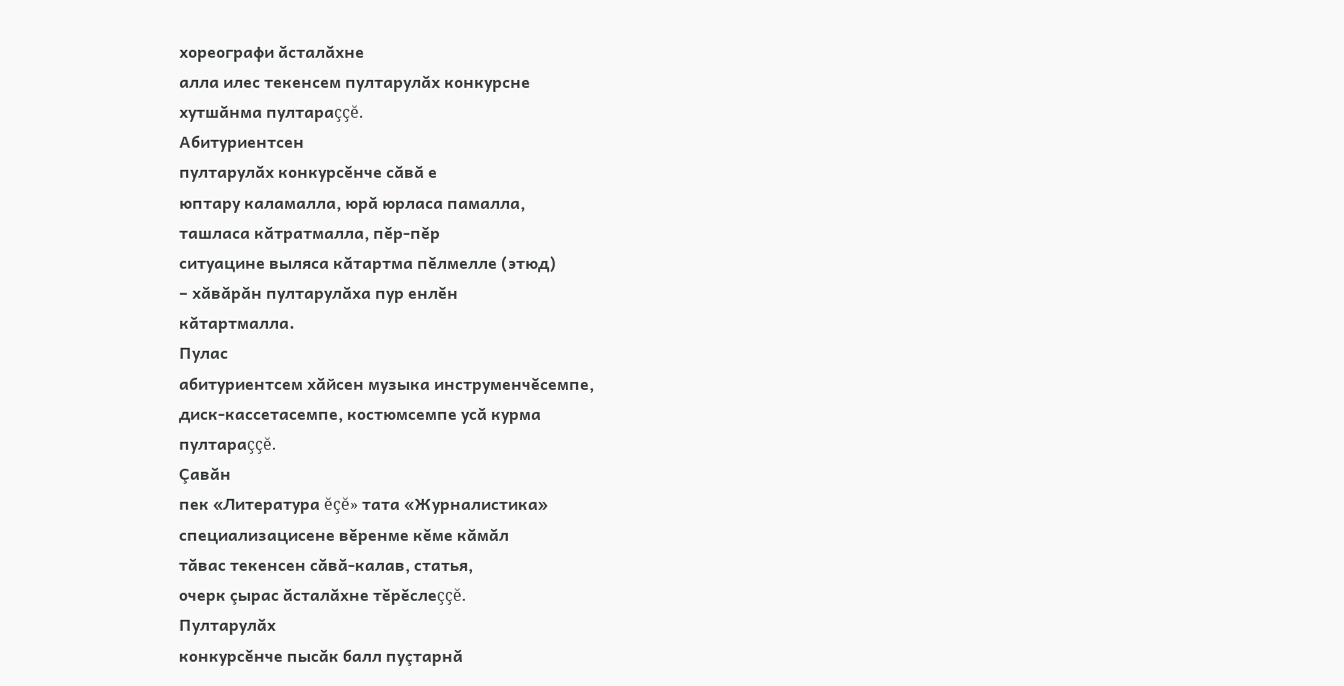хореографи ăсталăхне
алла илес текенсем пултарулăх конкурсне
хутшăнма пултараççĕ.
Абитуриентсен
пултарулăх конкурсĕнче сăвă е
юптару каламалла, юрă юрласа памалла,
ташласа кăтратмалла, пĕр-пĕр
ситуацине выляса кăтартма пĕлмелле (этюд)
– хăвăрăн пултарулăха пур енлĕн
кăтартмалла.
Пулас
абитуриентсем хăйсен музыка инструменчĕсемпе,
диск-кассетасемпе, костюмсемпе усă курма
пултараççĕ.
Çавăн
пек «Литература ĕçĕ» тата «Журналистика»
специализацисене вĕренме кĕме кăмăл
тăвас текенсен сăвă-калав, статья,
очерк çырас ăсталăхне тĕрĕслеççĕ.
Пултарулăх
конкурсĕнче пысăк балл пуçтарнă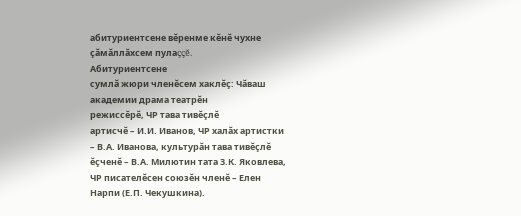абитуриентсене вĕренме кĕнĕ чухне
çăмăллăхсем пулаççĕ.
Абитуриентсене
сумлă жюри членĕсем хаклĕç: Чăваш
академии драма театрĕн
режиссĕрĕ, ЧР тава тивĕçлĕ
артисчĕ – И.И. Иванов, ЧР халăх артистки
– В.А. Иванова, культурăн тава тивĕçлĕ
ĕçченĕ – В.А. Милютин тата З.К. Яковлева,
ЧР писателĕсен союзĕн членĕ – Елен
Нарпи (Е.П. Чекушкина).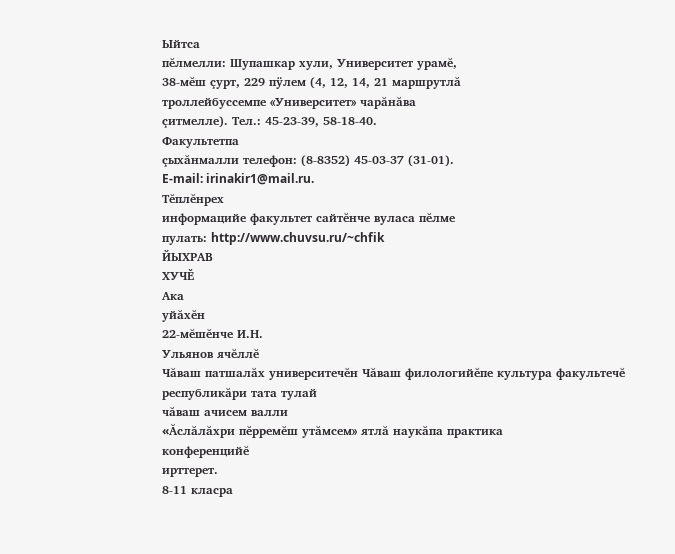Ыйтса
пĕлмелли: Шупашкар хули, Университет урамĕ,
38-мĕш çурт, 229 пÿлем (4, 12, 14, 21 маршрутлă
троллейбуссемпе «Университет» чарăнăва
çитмелле). Тел.: 45-23-39, 58-18-40.
Факультетпа
çыхăнмалли телефон: (8-8352) 45-03-37 (31-01).
E-mail: irinakir1@mail.ru.
Тĕплĕнрех
информацийе факультет сайтĕнче вуласа пĕлме
пулать: http://www.chuvsu.ru/~chfik
ЙЫХРАВ
ХУЧĚ
Ака
уйăхĕн
22-мĕшĕнче И.Н.
Ульянов ячĕллĕ
Чăваш патшалăх университечĕн Чăваш филологийĕпе культура факультечĕ республикăри тата тулай
чăваш ачисем валли
«Ăслăлăхри пĕрремĕш утăмсем» ятлă наукăпа практика
конференцийĕ
ирттерет.
8-11 класра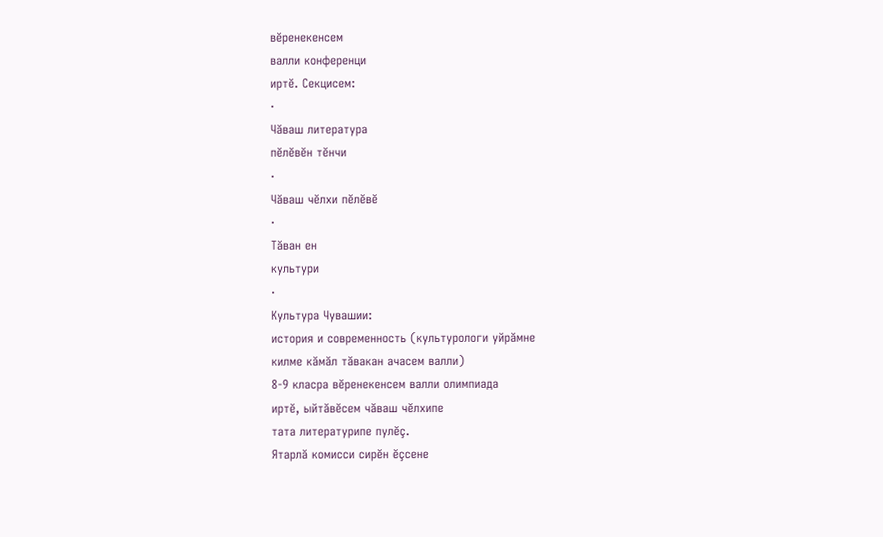вĕренекенсем
валли конференци
иртĕ. Секцисем:
·
Чăваш литература
пĕлĕвĕн тĕнчи
·
Чăваш чĕлхи пĕлĕвĕ
·
Тăван ен
культури
·
Культура Чувашии:
история и современность (культурологи уйрăмне
килме кăмăл тăвакан ачасем валли)
8-9 класра вĕренекенсем валли олимпиада
иртĕ, ыйтăвĕсем чăваш чĕлхипе
тата литературипе пулĕç.
Ятарлă комисси сирĕн ĕçсене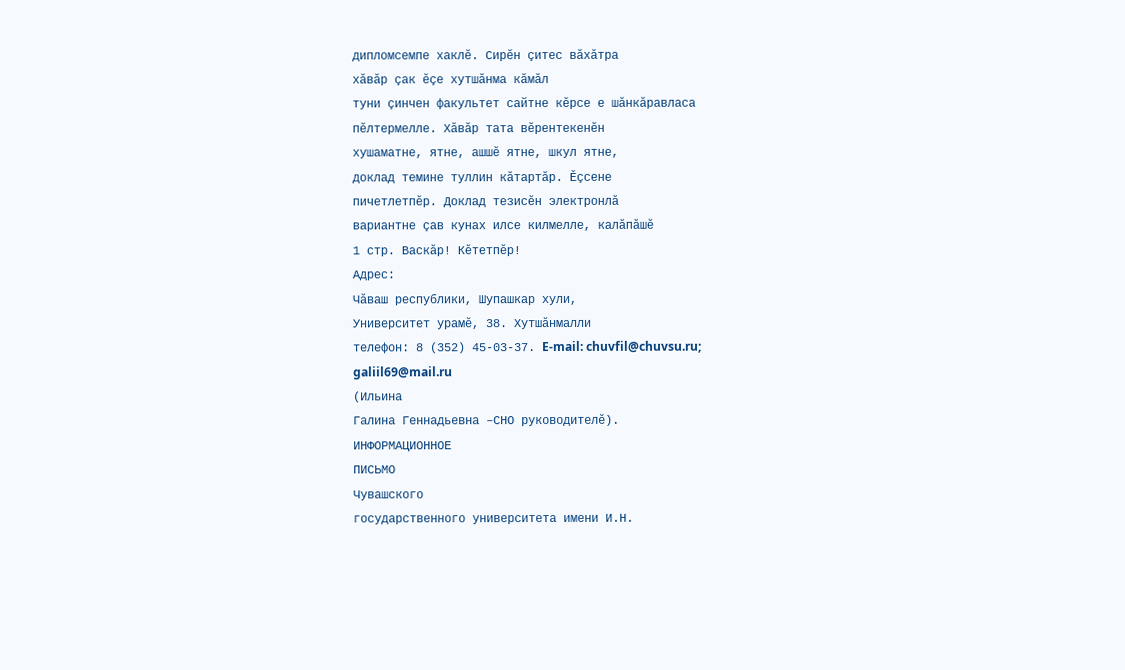дипломсемпе хаклĕ. Сирĕн çитес вăхăтра
хăвăр çак ĕçе хутшăнма кăмăл
туни çинчен факультет сайтне кĕрсе е шăнкăравласа
пĕлтермелле. Хăвăр тата вĕрентекенĕн
хушаматне, ятне, ашшĕ ятне, шкул ятне,
доклад темине туллин кăтартăр. Ěçсене
пичетлетпĕр. Доклад тезисĕн электронлă
вариантне çав кунах илсе килмелле, калăпăшĕ
1 стр. Васкăр! Кĕтетпĕр!
Адрес:
Чăваш республики, Шупашкар хули,
Университет урамĕ, 38. Хутшăнмалли
телефон: 8 (352) 45-03-37. E-mail: chuvfil@chuvsu.ru;
galiil69@mail.ru
(Ильина
Галина Геннадьевна –СНО руководителĕ).
ИНФОРМАЦИОННОЕ
ПИСЬМО
Чувашского
государственного университета имени И.Н.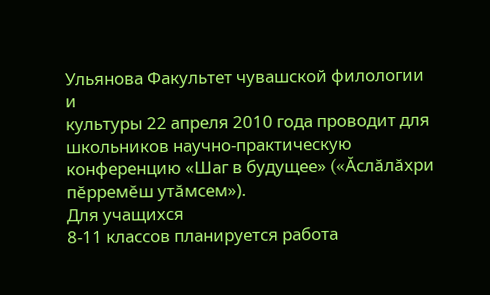Ульянова Факультет чувашской филологии и
культуры 22 апреля 2010 года проводит для
школьников научно-практическую
конференцию «Шаг в будущее» («Ăслăлăхри
пĕрремĕш утăмсем»).
Для учащихся
8-11 классов планируется работа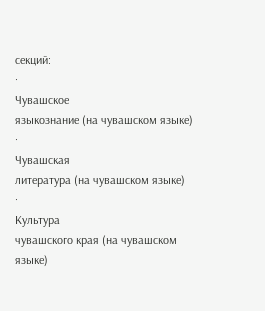секций:
·
Чувашское
языкознание (на чувашском языке)
·
Чувашская
литература (на чувашском языке)
·
Культура
чувашского края (на чувашском языке)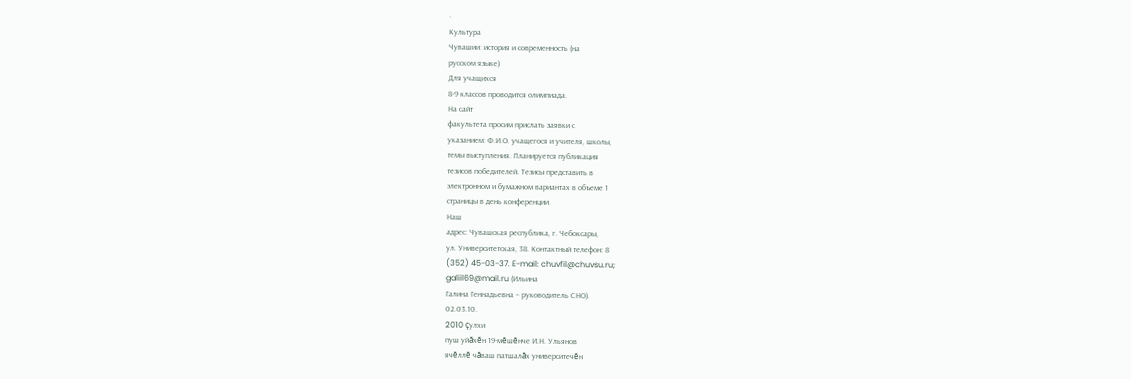·
Культура
Чувашии: история и современность (на
русском языке)
Для учащихся
8-9 классов проводится олимпиада.
На сайт
факультета просим прислать заявки с
указанием: Ф.И.О. учащегося и учителя, школы,
темы выступления. Планируется публикация
тезисов победителей. Тезисы представить в
электронном и бумажном вариантах в объеме 1
страницы в день конференции.
Наш
адрес: Чувашская республика, г. Чебоксары,
ул. Университетская, 38. Контактный телефон: 8
(352) 45-03-37. E-mail: chuvfil@chuvsu.ru;
galiil69@mail.ru (Ильина
Галина Геннадьевна – руководитель СНО).
02.03.10.
2010 çулхи
пуш уйăхĕн 19-мĕшĕнче И.Н. Ульянов
ячĕллĕ чăваш патшалăх университечĕн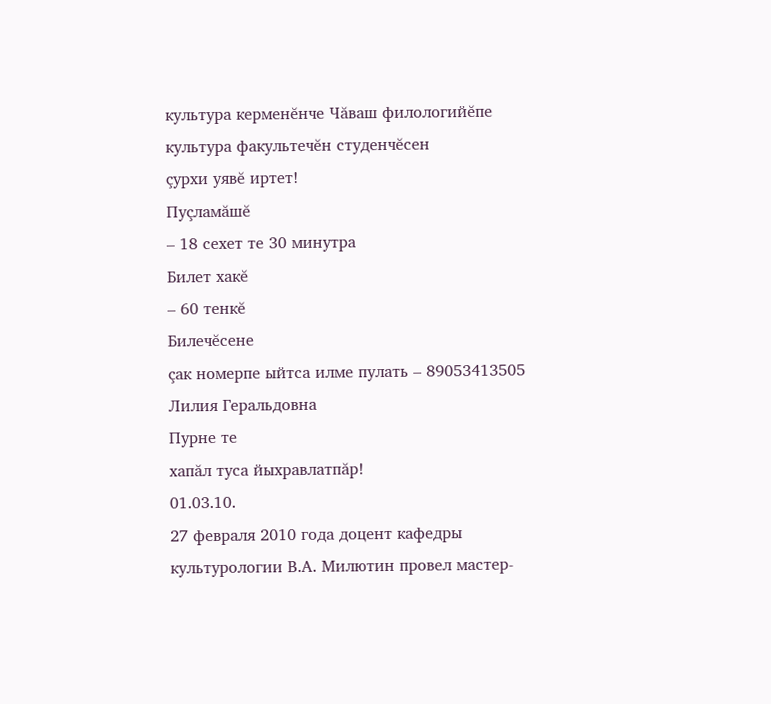культура керменĕнче Чăваш филологийĕпе
культура факультечĕн студенчĕсен
çурхи уявĕ иртет!
Пуçламăшĕ
– 18 сехет те 30 минутра
Билет хакĕ
– 60 тенкĕ
Билечĕсене
çак номерпе ыйтса илме пулать – 89053413505
Лилия Геральдовна
Пурне те
хапăл туса йыхравлатпăр!
01.03.10.
27 февраля 2010 года доцент кафедры
культурологии В.А. Милютин провел мастер-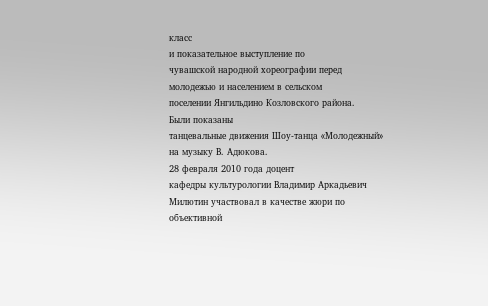класс
и показательное выступление по
чувашской народной хореографии перед
молодежью и населением в сельском
поселении Янгильдино Козловского района.
Были показаны
танцевальные движения Шоу-танца «Молодежный»
на музыку В. Адюкова.
28 февраля 2010 года доцент
кафедры культурологии Владимир Аркадьевич
Милютин участвовал в качестве жюри по
объективной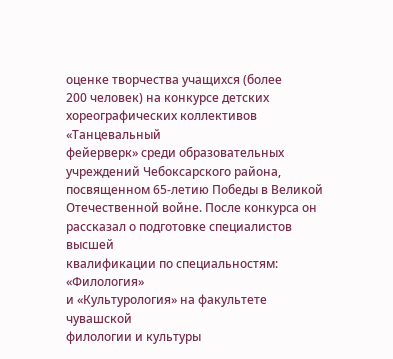оценке творчества учащихся (более
200 человек) на конкурсе детских
хореографических коллективов «Танцевальный
фейерверк» среди образовательных
учреждений Чебоксарского района,
посвященном 65-летию Победы в Великой
Отечественной войне. После конкурса он
рассказал о подготовке специалистов высшей
квалификации по специальностям: «Филология»
и «Культурология» на факультете чувашской
филологии и культуры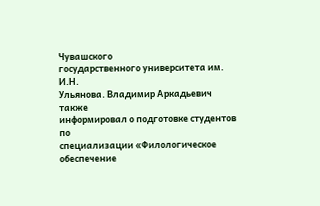Чувашского
государственного университета им. И.Н.
Ульянова. Владимир Аркадьевич также
информировал о подготовке студентов по
специализации «Филологическое обеспечение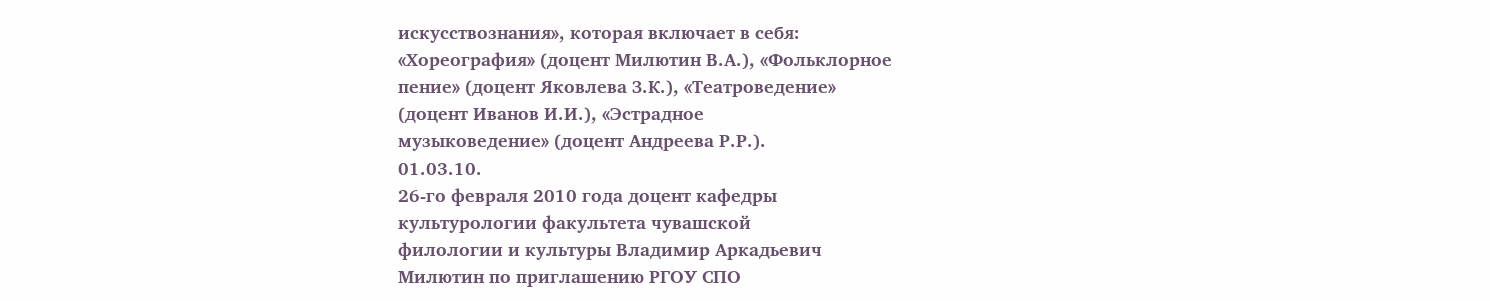искусствознания», которая включает в себя:
«Хореография» (доцент Милютин В.А.), «Фольклорное
пение» (доцент Яковлева З.К.), «Театроведение»
(доцент Иванов И.И.), «Эстрадное
музыковедение» (доцент Андреева Р.Р.).
01.03.10.
26-го февраля 2010 года доцент кафедры
культурологии факультета чувашской
филологии и культуры Владимир Аркадьевич
Милютин по приглашению РГОУ СПО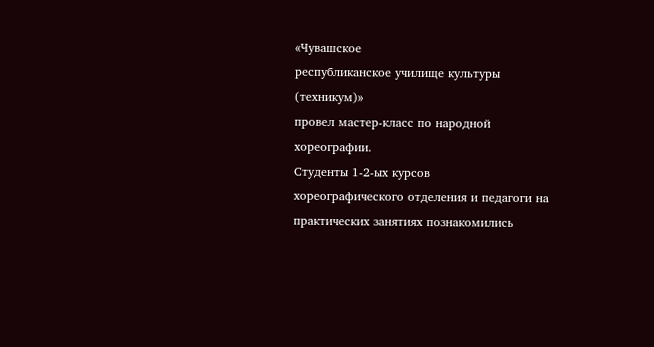«Чувашское
республиканское училище культуры (техникум)»
провел мастер-класс по народной
хореографии.
Студенты 1-2-ых курсов
хореографического отделения и педагоги на
практических занятиях познакомились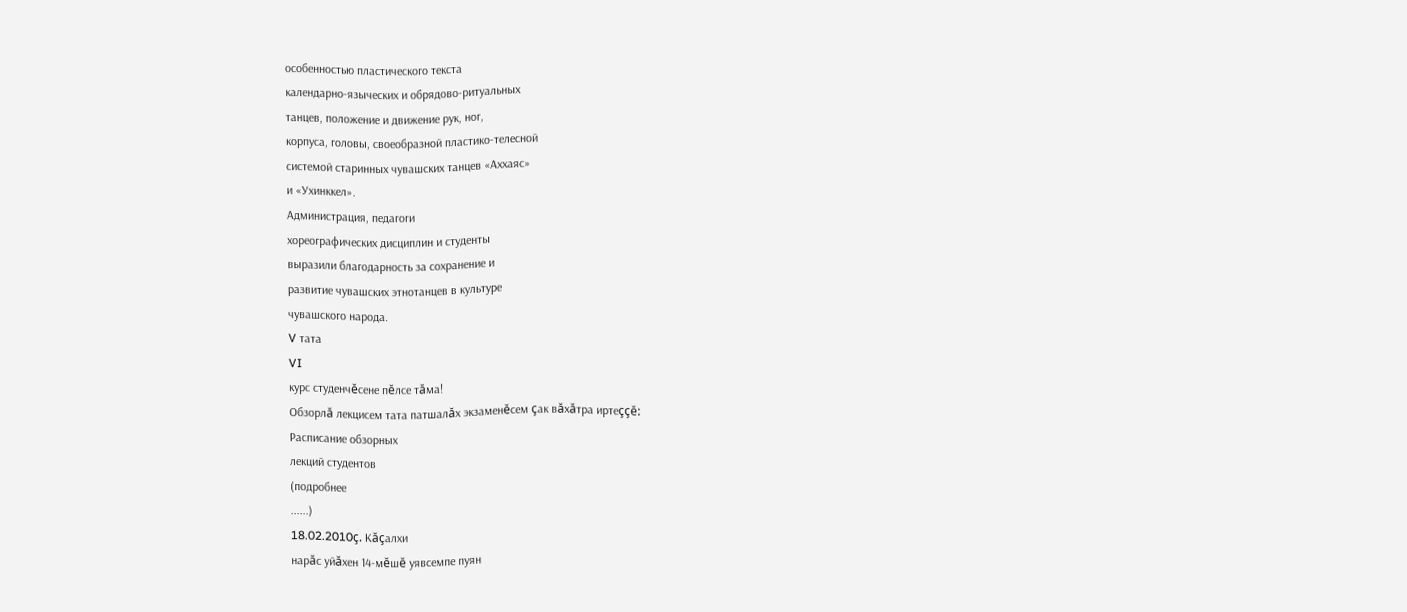особенностью пластического текста
календарно-языческих и обрядово-ритуальных
танцев, положение и движение рук, ног,
корпуса, головы, своеобразной пластико-телесной
системой старинных чувашских танцев «Аххаяс»
и «Ухинккел».
Администрация, педагоги
хореографических дисциплин и студенты
выразили благодарность за сохранение и
развитие чувашских этнотанцев в культуре
чувашского народа.
V тата
VI
курс студенчĕсене пĕлсе тăма!
Обзорлă лекцисем тата патшалăх экзаменĕсем çак вăхăтра иртеççĕ:
Расписание обзорных
лекций студентов
(подробнее
......)
18.02.2010ç. Кăçалхи
нарăс уйăхен 14-мĕшĕ уявсемпе пуян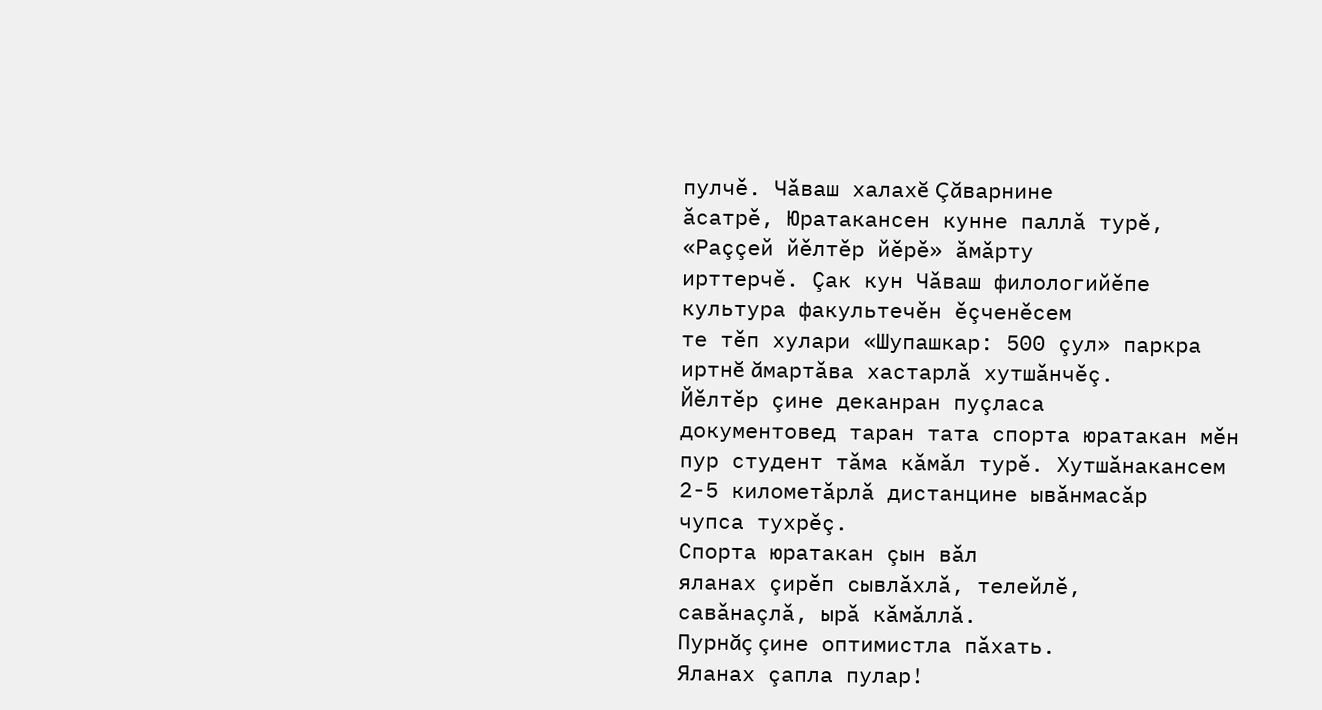пулчĕ. Чăваш халахĕ Çăварнине
ăсатрĕ, Юратакансен кунне паллă турĕ,
«Раççей йĕлтĕр йĕрĕ» ăмăрту
ирттерчĕ. Çак кун Чăваш филологийĕпе
культура факультечĕн ĕçченĕсем
те тĕп хулари «Шупашкар: 500 çул» паркра
иртнĕ ăмартăва хастарлă хутшăнчĕç.
Йĕлтĕр çине деканран пуçласа
документовед таран тата спорта юратакан мĕн
пур студент тăма кăмăл турĕ. Хутшăнакансем
2-5 километăрлă дистанцине ывăнмасăр
чупса тухрĕç.
Спорта юратакан çын вăл
яланах çирĕп сывлăхлă, телейлĕ,
савăнаçлă, ырă кăмăллă.
Пурнăç çине оптимистла пăхать.
Яланах çапла пулар!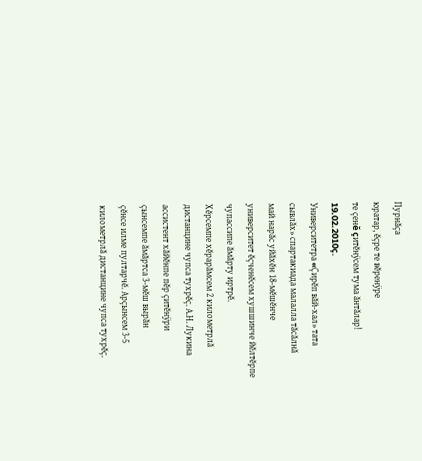Пурнăçа
юратар, ĕçре те вĕренÿре
те çенĕ çитĕнÿсем тума ăнтăлар!
19.02.2010ç.
Университетра «Çирĕп вăй-хал» тата
сывлăх» спартакиада малалла тăсăлнă
май нарăс уйăхĕн 18-мĕшĕнче
университет ĕçченĕсем хушшинче йĕлтĕрпе
чупассипе ăмăрту иртрĕ.
Хĕрсемпе хĕрарăмсем 2 километрлă
дистанцине чупса тухрĕç. А.Н. Лукина
ассистент хăйĕнпе пĕр çитĕнÿри
çынсемпе ăмăртса 3-мĕш вырăн
çĕнсе илме пултарчĕ. Арçынсем 3-5
километрлă дистанцине чупса тухрĕç.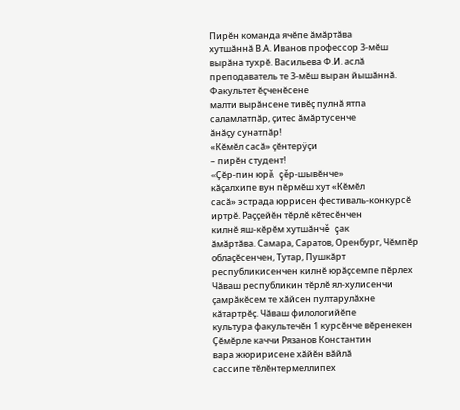Пирĕн команда ячĕпе ăмăртăва
хутшăннă В.А. Иванов профессор 3-мĕш
вырăна тухрĕ. Васильева Ф.И. аслă
преподаватель те 3-мĕш выран йышăннă.
Факультет ĕçченĕсене
малти вырăнсене тивĕç пулнă ятпа
саламлатпăр, çитес ăмăртусенче
ăнăçу сунатпăр!
«Кĕмĕл сасă» çĕнтерÿçи
– пирĕн студент!
«Çĕр-пин юрă çĕр-шывĕнче»
кăçалхипе вун пĕрмĕш хут «Кĕмĕл
сасă» эстрада юррисен фестиваль-конкурсĕ
иртрĕ. Раççейĕн тĕрлĕ кĕтесĕнчен
килнĕ яш-кĕрĕм хутшăнчĕ çак
ăмăртăва. Самара, Саратов, Оренбург, Чĕмпĕр
облаçĕсенчен, Тутар, Пушкăрт
республикисенчен килнĕ юрăçсемпе пĕрлех
Чăваш республикин тĕрлĕ ял-хулисенчи
çамрăкĕсем те хăйсен пултарулăхне
кăтартрĕç. Чăваш филологийĕпе
культура факультечĕн 1 курсĕнче вĕренекен
Çĕмĕрле каччи Рязанов Константин
вара жюририсене хăйĕн вăйлă
сассипе тĕлĕнтермеллипех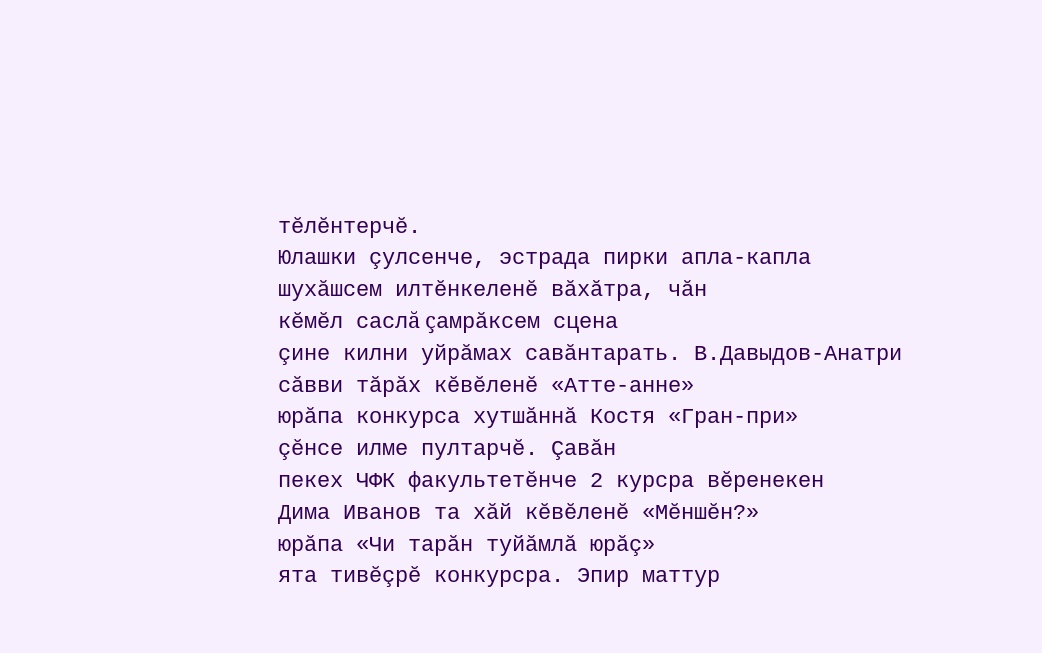тĕлĕнтерчĕ.
Юлашки çулсенче, эстрада пирки апла-капла
шухăшсем илтĕнкеленĕ вăхăтра, чăн
кĕмĕл саслă çамрăксем сцена
çине килни уйрăмах савăнтарать. В.Давыдов-Анатри
сăвви тăрăх кĕвĕленĕ «Атте-анне»
юрăпа конкурса хутшăннă Костя «Гран-при»
çĕнсе илме пултарчĕ. Çавăн
пекех ЧФК факультетĕнче 2 курсра вĕренекен
Дима Иванов та хăй кĕвĕленĕ «Мĕншĕн?»
юрăпа «Чи тарăн туйăмлă юрăç»
ята тивĕçрĕ конкурсра. Эпир маттур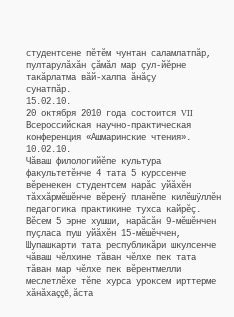студентсене пĕтĕм чунтан саламлатпăр,
пултарулăхăн çăмăл мар çул-йĕрне
такăрлатма вăй-халпа ăнăçу
сунатпăр.
15.02.10.
20 октября 2010 года состоится VII
Всероссийская научно-практическая
конференция «Ашмаринские чтения».
10.02.10.
Чăваш филологийĕпе культура факультетĕнче 4 тата 5 курссенче вĕренекен студентсем нарăс уйăхĕн тăххăрмĕшĕнче вĕренÿ планĕпе килĕшÿллĕн педагогика практикине тухса кайрĕç. Вĕсем 5 эрне хушши, нарăсăн 9-мĕшĕнчен пуçласа пуш уйăхĕн 15-мĕшĕччен, Шупашкарти тата республикăри шкулсенче чăваш чĕлхине тăван чĕлхе пек тата тăван мар чĕлхе пек вĕрентмелли меслетлĕхе тĕпе хурса уроксем ирттерме хăнăхаççĕ, ăста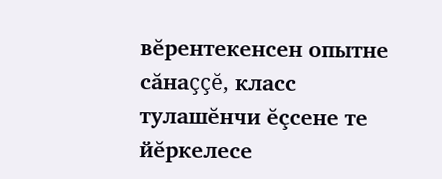вĕрентекенсен опытне сăнаççĕ, класс тулашĕнчи ĕçсене те йĕркелесе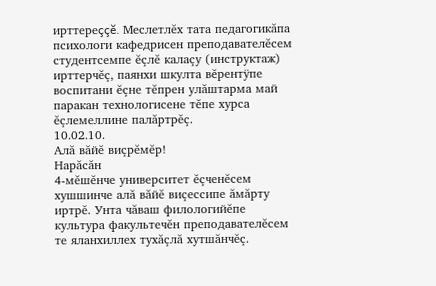ирттереççĕ. Меслетлĕх тата педагогикăпа психологи кафедрисен преподавателĕсем студентсемпе ĕçлĕ калаçу (инструктаж) ирттерчĕç, паянхи шкулта вĕрентÿпе воспитани ĕçне тĕпрен улăштарма май паракан технологисене тĕпе хурса ĕçлемеллине палăртрĕç.
10.02.10.
Алă вăйĕ виçрĕмĕр!
Нарăсăн
4-мĕшĕнче университет ĕçченĕсем
хушшинче алă вăйĕ виçессипе ăмăрту
иртрĕ. Унта чăваш филологийĕпе
культура факультечĕн преподавателĕсем
те яланхиллех тухăçлă хутшăнчĕç.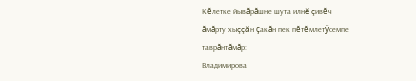Кĕлетке йывăрăшне шута илнĕ çивĕч
ăмăрту хыççăн çакăн пек пĕтĕмлетÿсемпе
таврăнтăмăр:
Владимирова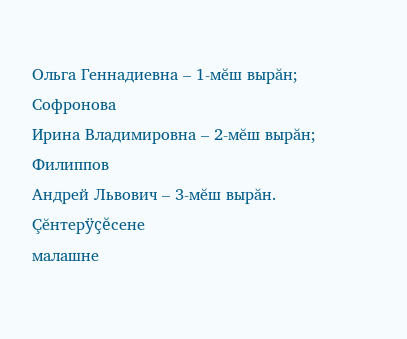Ольга Геннадиевна – 1-мĕш вырăн;
Софронова
Ирина Владимировна – 2-мĕш вырăн;
Филиппов
Андрей Львович – 3-мĕш вырăн.
Çĕнтерÿçĕсене
малашне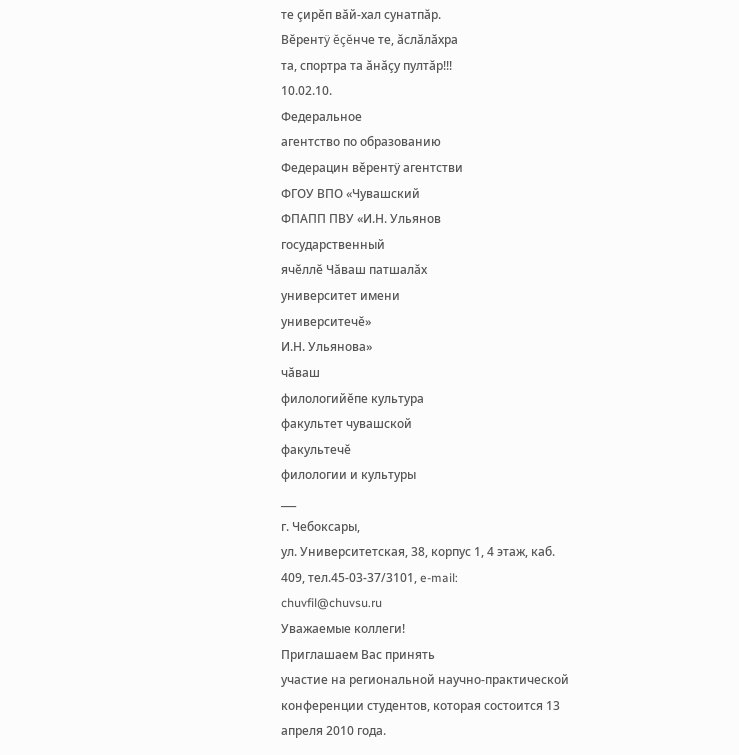те çирĕп вăй-хал сунатпăр.
Вĕрентÿ ĕçĕнче те, ăслăлăхра
та, спортра та ăнăçу пултăр!!!
10.02.10.
Федеральное
агентство по образованию
Федерацин вĕрентÿ агентстви
ФГОУ ВПО «Чувашский
ФПАПП ПВУ «И.Н. Ульянов
государственный
ячĕллĕ Чăваш патшалăх
университет имени
университечĕ»
И.Н. Ульянова»
чăваш
филологийĕпе культура
факультет чувашской
факультечĕ
филологии и культуры
___
г. Чебоксары,
ул. Университетская, 38, корпус 1, 4 этаж, каб.
409, тел.45-03-37/3101, e-mail:
chuvfil@chuvsu.ru
Уважаемые коллеги!
Приглашаем Вас принять
участие на региональной научно-практической
конференции студентов, которая состоится 13
апреля 2010 года.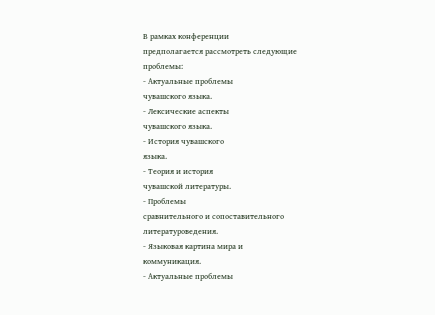В рамках конференции
предполагается рассмотреть следующие
проблемы:
- Актуальные проблемы
чувашского языка.
- Лексические аспекты
чувашского языка.
- История чувашского
языка.
- Теория и история
чувашской литературы.
- Проблемы
сравнительного и сопоставительного
литературоведения.
- Языковая картина мира и
коммуникация.
- Актуальные проблемы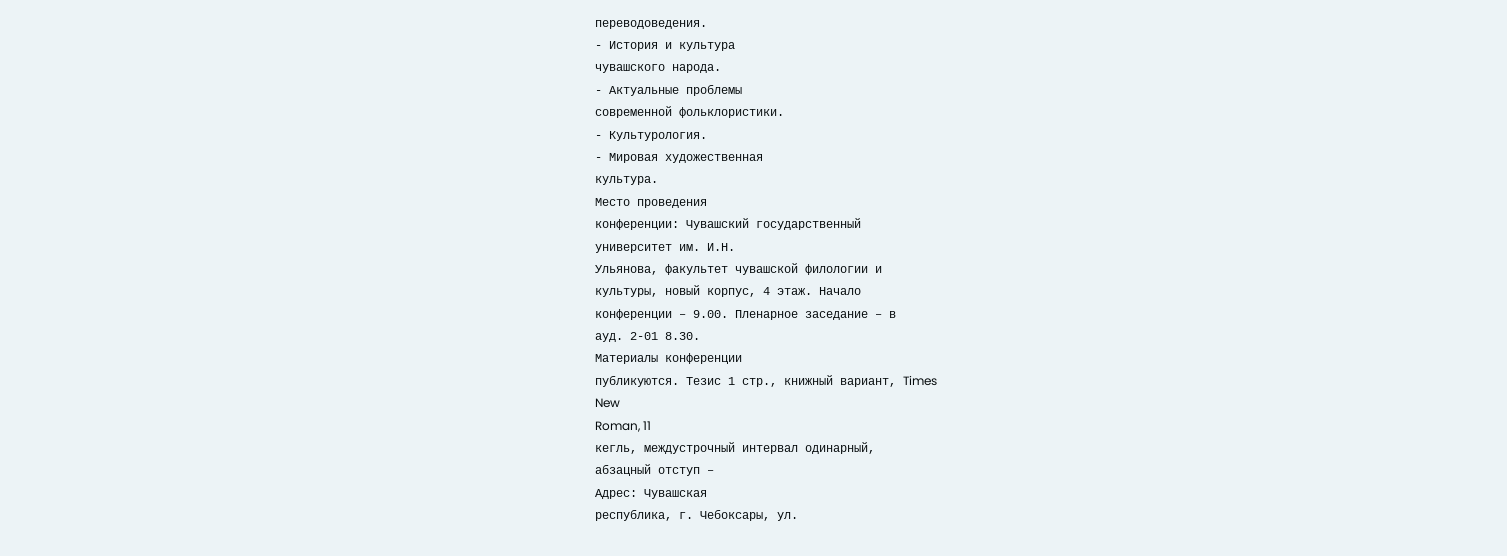переводоведения.
- История и культура
чувашского народа.
- Актуальные проблемы
современной фольклористики.
- Культурология.
- Мировая художественная
культура.
Место проведения
конференции: Чувашский государственный
университет им. И.Н.
Ульянова, факультет чувашской филологии и
культуры, новый корпус, 4 этаж. Начало
конференции – 9.00. Пленарное заседание – в
ауд. 2-01 8.30.
Материалы конференции
публикуются. Тезис 1 стр., книжный вариант, Times
New
Roman, 11
кегль, междустрочный интервал одинарный,
абзацный отступ –
Адрес: Чувашская
республика, г. Чебоксары, ул.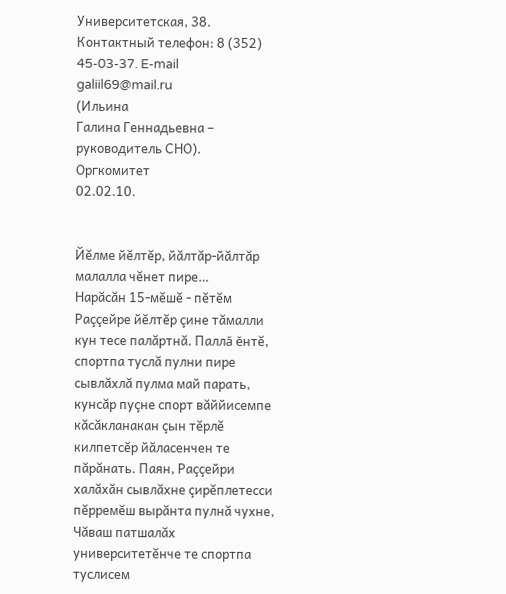Университетская, 38. Контактный телефон: 8 (352)
45-03-37. E-mail
galiil69@mail.ru
(Ильина
Галина Геннадьевна – руководитель СНО).
Оргкомитет
02.02.10.


Йĕлме йĕлтĕр, йăлтăр-йăлтăр малалла чĕнет пире…
Нарăсăн 15-мĕшĕ - пĕтĕм Раççейре йĕлтĕр çине тăмалли кун тесе палăртнă. Паллă ĕнтĕ, спортпа туслă пулни пире сывлăхлă пулма май парать, кунсăр пуçне спорт вăййисемпе кăсăкланакан çын тĕрлĕ килпетсĕр йăласенчен те пăрăнать. Паян, Раççейри халăхăн сывлăхне çирĕплетесси пĕрремĕш вырăнта пулнă чухне, Чăваш патшалăх университетĕнче те спортпа туслисем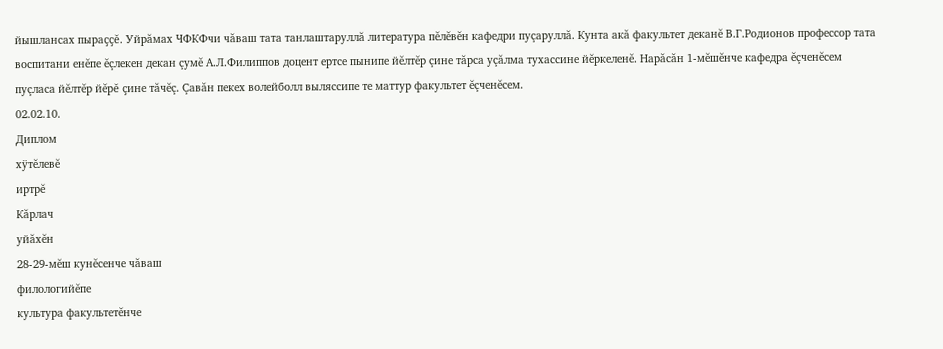йышлансах пыраççĕ. Уйрăмах ЧФКФчи чăваш тата танлаштаруллă литература пĕлĕвĕн кафедри пуçаруллă. Кунта акă факультет деканĕ В.Г.Родионов профессор тата воспитани енĕпе ĕçлекен декан çумĕ А.Л.Филиппов доцент ертсе пынипе йĕлтĕр çине тăрса уçăлма тухассине йĕркеленĕ. Нарăсăн 1-мĕшĕнче кафедра ĕçченĕсем пуçласа йĕлтĕр йĕрĕ çине тăчĕç. Çавăн пекех волейболл выляссипе те маттур факультет ĕçченĕсем.
02.02.10.
Диплом
хÿтĕлевĕ
иртрĕ
Кăрлач
уйăхĕн
28-29-мĕш кунĕсенче чăваш
филологийĕпе
культура факультетĕнче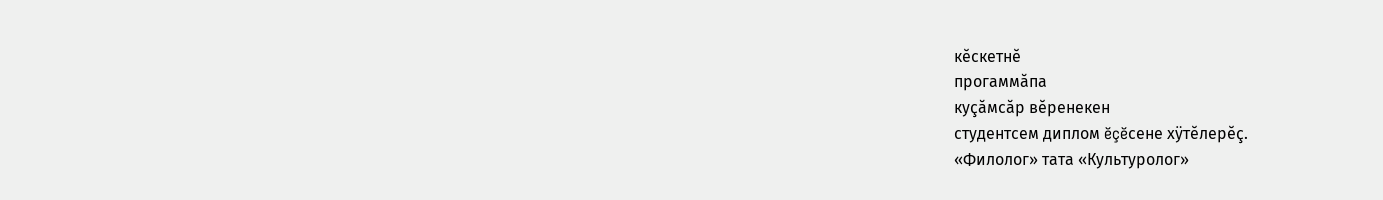кĕскетнĕ
прогаммăпа
куçăмсăр вĕренекен
студентсем диплом ĕçĕсене хÿтĕлерĕç.
«Филолог» тата «Культуролог»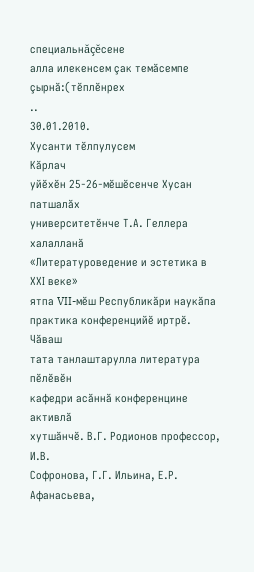специальнăçĕсене
алла илекенсем çак темăсемпе çырнă:(тĕплĕнрех
..
30.01.2010.
Хусанти тĕлпулусем
Кăрлач
уйĕхĕн 25-26-мĕшĕсенче Хусан патшалăх
университетĕнче Т.А. Геллера халалланă
«Литературоведение и эстетика в ХХI веке»
ятпа VII-мĕш Республикăри наукăпа
практика конференцийĕ иртрĕ. Чăваш
тата танлаштарулла литература пĕлĕвĕн
кафедри асăннă конференцине активлă
хутшăнчĕ. В.Г. Родионов профессор, И.В.
Софронова, Г.Г. Ильина, Е.Р. Афанасьева,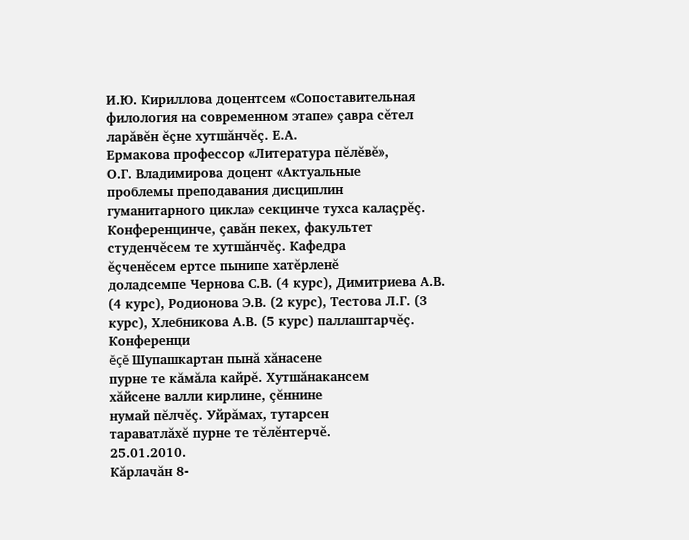И.Ю. Кириллова доцентсем «Сопоставительная
филология на современном этапе» çавра сĕтел
ларăвĕн ĕçне хутшăнчĕç. Е.А.
Ермакова профессор «Литература пĕлĕвĕ»,
О.Г. Владимирова доцент «Актуальные
проблемы преподавания дисциплин
гуманитарного цикла» секцинче тухса калаçрĕç.
Конференцинче, çавăн пекех, факультет
студенчĕсем те хутшăнчĕç. Кафедра
ĕçченĕсем ертсе пынипе хатĕрленĕ
доладсемпе Чернова С.В. (4 курс), Димитриева А.В.
(4 курс), Родионова Э.В. (2 курс), Тестова Л.Г. (3
курс), Хлебникова А.В. (5 курс) паллаштарчĕç.
Конференци
ĕçĕ Шупашкартан пынă хăнасене
пурне те кăмăла кайрĕ. Хутшăнакансем
хăйсене валли кирлине, çĕннине
нумай пĕлчĕç. Уйрăмах, тутарсен
тараватлăхĕ пурне те тĕлĕнтерчĕ.
25.01.2010.
Кăрлачăн 8-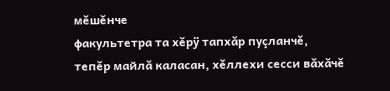мĕшĕнче
факультетра та хĕрÿ тапхăр пуçланчĕ,
тепĕр майлă каласан, хĕллехи сесси вăхăчĕ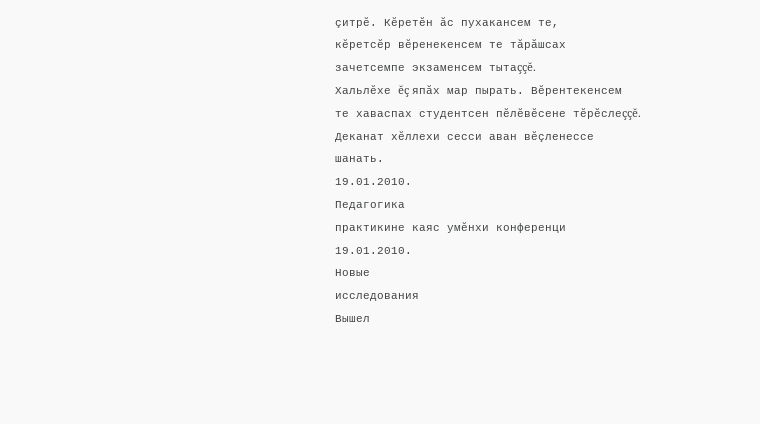çитрĕ. Кĕретĕн ăс пухакансем те,
кĕретсĕр вĕренекенсем те тăрăшсах
зачетсемпе экзаменсем тытаççĕ.
Хальлĕхе ĕç япăх мар пырать. Вĕрентекенсем
те хаваспах студентсен пĕлĕвĕсене тĕрĕслеççĕ.
Деканат хĕллехи сесси аван вĕçленессе
шанать.
19.01.2010.
Педагогика
практикине каяс умĕнхи конференци
19.01.2010.
Новые
исследования
Вышел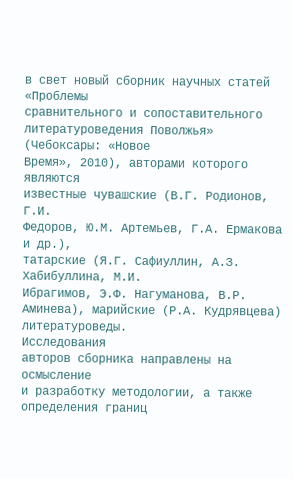в свет новый сборник научных статей «Проблемы
сравнительного и сопоставительного
литературоведения Поволжья» (Чебоксары: «Новое
Время», 2010), авторами которого являются
известные чувашские (В.Г. Родионов, Г.И.
Федоров, Ю.М. Артемьев, Г.А. Ермакова и др.),
татарские (Я.Г. Сафиуллин, А.З. Хабибуллина, М.И.
Ибрагимов, Э.Ф. Нагуманова, В.Р.
Аминева), марийские (Р.А. Кудрявцева)
литературоведы.
Исследования
авторов сборника направлены на осмысление
и разработку методологии, а также
определения границ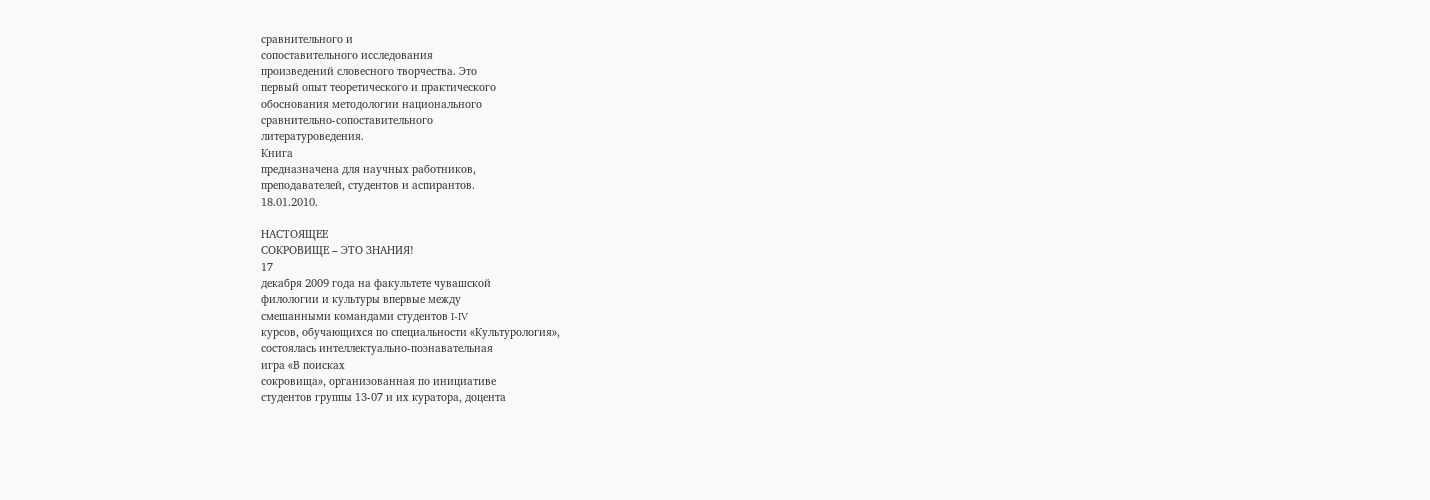сравнительного и
сопоставительного исследования
произведений словесного творчества. Это
первый опыт теоретического и практического
обоснования методологии национального
сравнительно-сопоставительного
литературоведения.
Книга
предназначена для научных работников,
преподавателей, студентов и аспирантов.
18.01.2010.

НАСТОЯЩЕЕ
СОКРОВИЩЕ – ЭТО ЗНАНИЯ!
17
декабря 2009 года на факультете чувашской
филологии и культуры впервые между
смешанными командами студентов I-IV
курсов, обучающихся по специальности «Культурология»,
состоялась интеллектуально-познавательная
игра «В поисках
сокровища», организованная по инициативе
студентов группы 13-07 и их куратора, доцента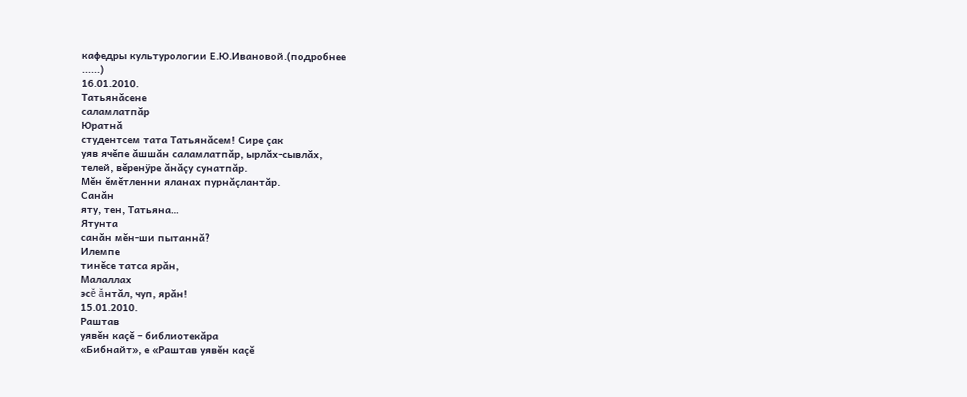кафедры культурологии Е.Ю.Ивановой.(подробнее
......)
16.01.2010.
Татьянăсене
саламлатпăр
Юратнă
студентсем тата Татьянăсем! Сире çак
уяв ячĕпе ăшшăн саламлатпăр, ырлăх-сывлăх,
телей, вĕренÿре ăнăçу сунатпăр.
Мĕн ĕмĕтленни яланах пурнăçлантăр.
Санăн
яту, тен, Татьяна…
Ятунта
санăн мĕн-ши пытаннă?
Илемпе
тинĕсе татса ярăн,
Малаллах
эсĕ ăнтăл, чуп, ярăн!
15.01.2010.
Раштав
уявĕн каçĕ – библиотекăра
«Бибнайт», е «Раштав уявĕн каçĕ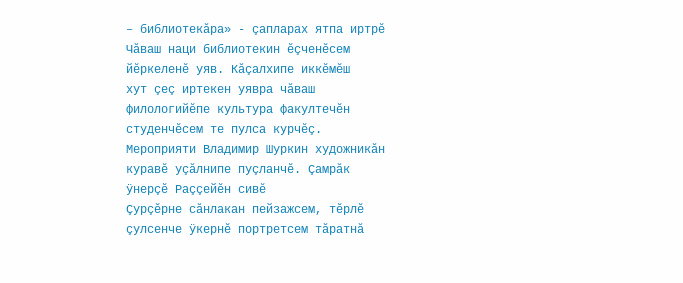– библиотекăра» - çапларах ятпа иртрĕ
Чăваш наци библиотекин ĕçченĕсем
йĕркеленĕ уяв. Кăçалхипе иккĕмĕш
хут çеç иртекен уявра чăваш
филологийĕпе культура факултечĕн
студенчĕсем те пулса курчĕç.
Мероприяти Владимир Шуркин художникăн
куравĕ уçăлнипе пуçланчĕ. Çамрăк
ÿнерçĕ Раççейĕн сивĕ
Çурçĕрне сăнлакан пейзажсем, тĕрлĕ
çулсенче ÿкернĕ портретсем тăратнă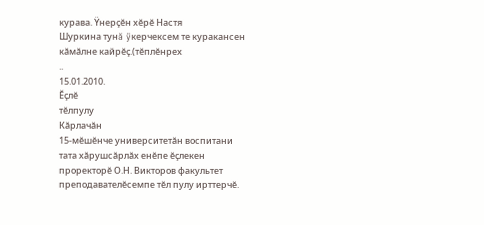курава. Ÿнерçĕн хĕрĕ Настя
Шуркина тунă ÿкерчексем те куракансен
кăмăлне кайрĕç.(тĕплĕнрех
..
15.01.2010.
Ĕçлĕ
тĕлпулу
Кăрлачăн
15-мĕшĕнче университетăн воспитани
тата хăрушсăрлăх енĕпе ĕçлекен
проректорĕ О.Н. Викторов факультет
преподавателĕсемпе тĕл пулу ирттерчĕ.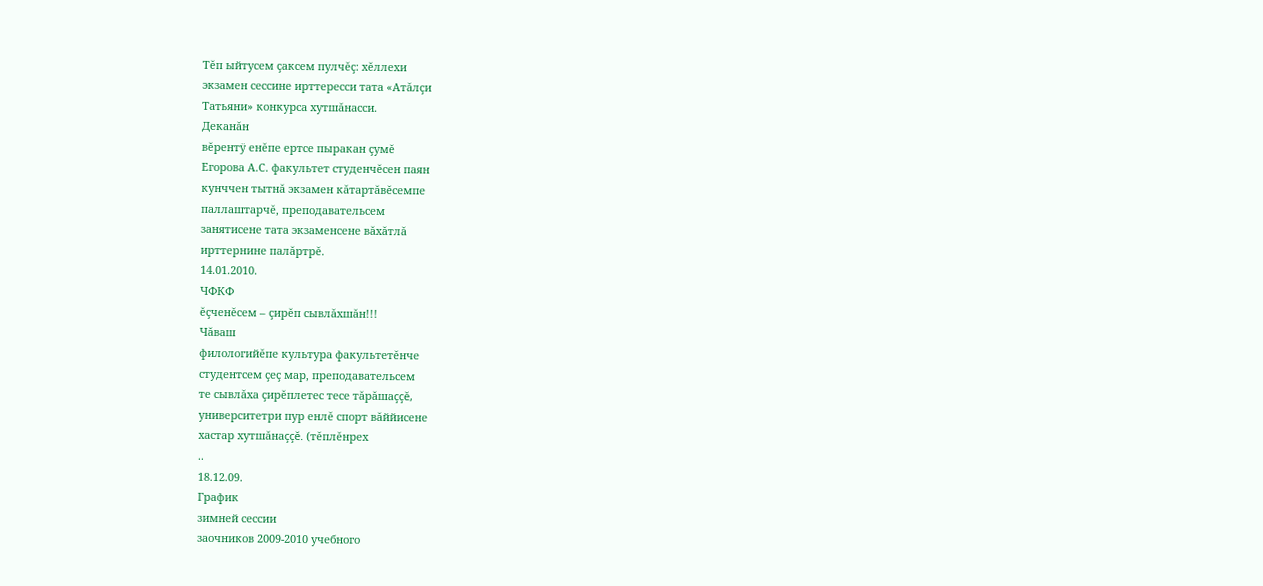Тĕп ыйтусем çаксем пулчĕç: хĕллехи
экзамен сессине ирттересси тата «Атăлçи
Татьяни» конкурса хутшăнасси.
Деканăн
вĕрентÿ енĕпе ертсе пыракан çумĕ
Егорова А.С. факультет студенчĕсен паян
кунччен тытнă экзамен кăтартăвĕсемпе
паллаштарчĕ, преподавательсем
занятисене тата экзаменсене вăхăтлă
ирттернине палăртрĕ.
14.01.2010.
ЧФКФ
ĕçченĕсем – çирĕп сывлăхшăн!!!
Чăваш
филологийĕпе культура факультетĕнче
студентсем çеç мар, преподавательсем
те сывлăха çирĕплетес тесе тăрăшаççĕ,
университетри пур енлĕ спорт вăййисене
хастар хутшăнаççĕ. (тĕплĕнрех
..
18.12.09.
График
зимней сессии
заочников 2009-2010 учебного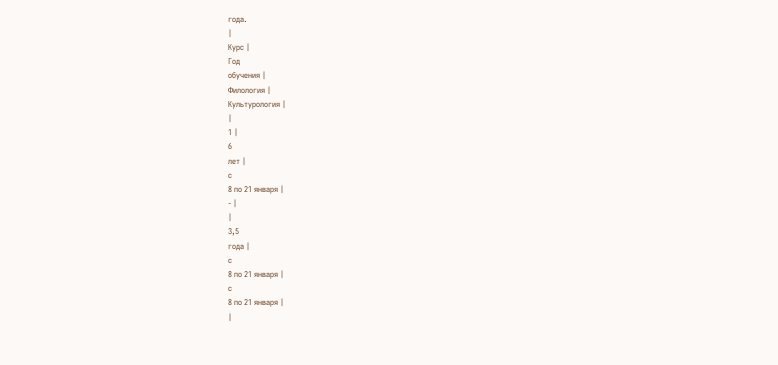года.
|
Курс |
Год
обучения |
Филология |
Культурология |
|
1 |
6
лет |
с
8 по 21 января |
- |
|
3,5
года |
с
8 по 21 января |
с
8 по 21 января |
|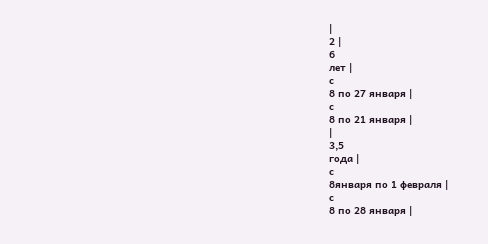|
2 |
6
лет |
с
8 по 27 января |
с
8 по 21 января |
|
3,5
года |
с
8января по 1 февраля |
с
8 по 28 января |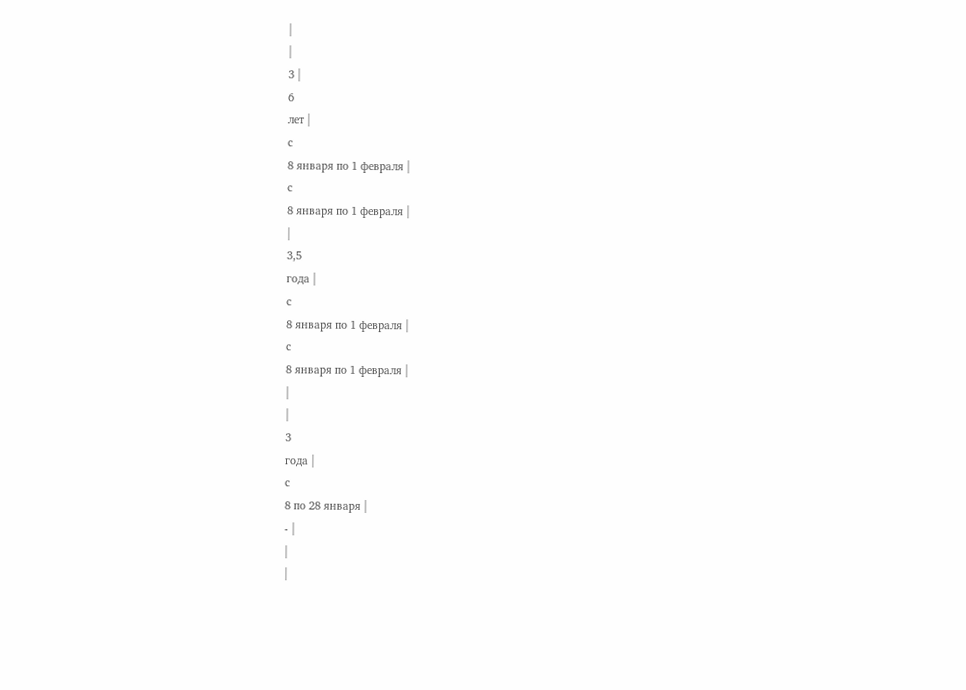|
|
3 |
6
лет |
с
8 января по 1 февраля |
с
8 января по 1 февраля |
|
3,5
года |
с
8 января по 1 февраля |
с
8 января по 1 февраля |
|
|
3
года |
с
8 по 28 января |
- |
|
|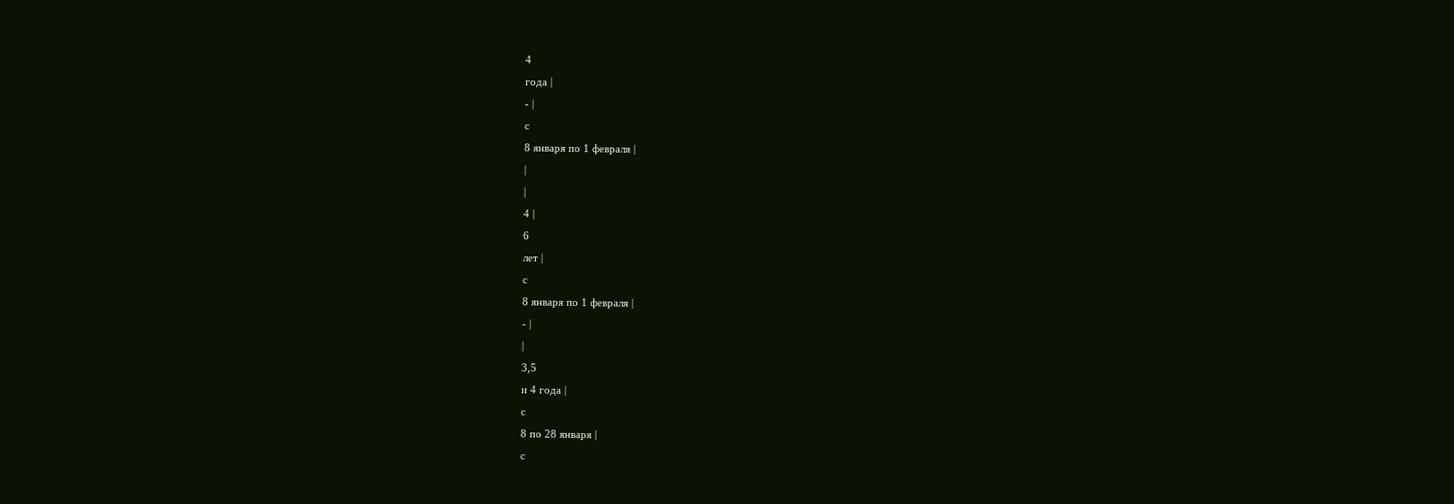4
года |
- |
с
8 января по 1 февраля |
|
|
4 |
6
лет |
с
8 января по 1 февраля |
- |
|
3,5
и 4 года |
с
8 по 28 января |
с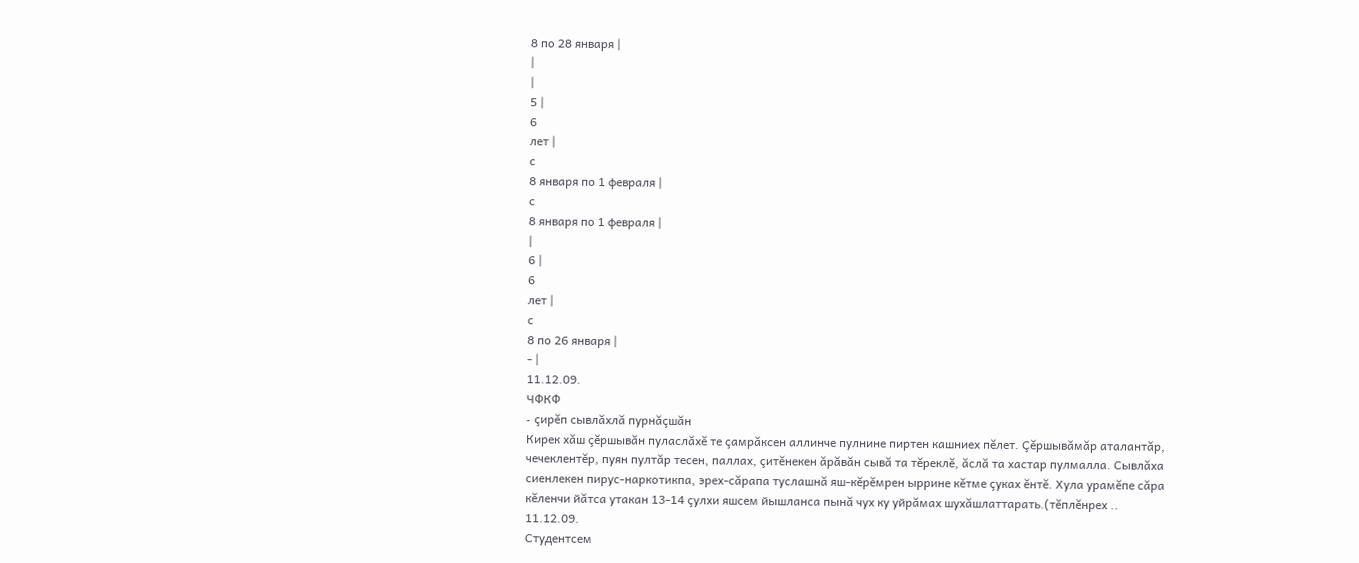8 по 28 января |
|
|
5 |
6
лет |
с
8 января по 1 февраля |
с
8 января по 1 февраля |
|
6 |
6
лет |
с
8 по 26 января |
- |
11.12.09.
ЧФКФ
- çирĕп сывлăхлă пурнăçшăн
Кирек хăш çĕршывăн пуласлăхĕ те çамрăксен аллинче пулнине пиртен кашниех пĕлет. Çĕршывăмăр аталантăр, чечеклентĕр, пуян пултăр тесен, паллах, çитĕнекен ăрăвăн сывă та тĕреклĕ, ăслă та хастар пулмалла. Сывлăха сиенлекен пирус-наркотикпа, эрех-сăрапа туслашнă яш-кĕрĕмрен ыррине кĕтме çуках ĕнтĕ. Хула урамĕпе сăра кĕленчи йăтса утакан 13-14 çулхи яшсем йышланса пынă чух ку уйрăмах шухăшлаттарать.(тĕплĕнрех ..
11.12.09.
Студентсем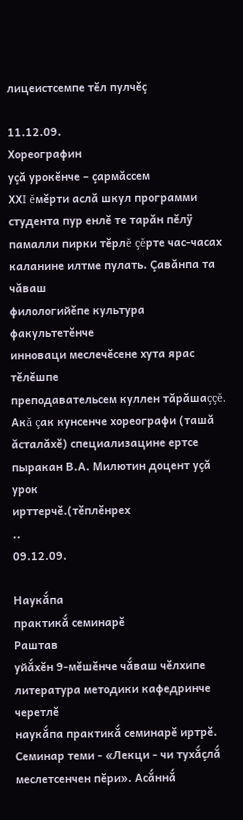лицеистсемпе тĕл пулчĕç

11.12.09.
Хореографин
уçă урокĕнче – çармăссем
ХХI ĕмĕрти аслă шкул программи
студента пур енлĕ те тарăн пĕлÿ
памалли пирки тĕрлĕ çĕрте час-часах
каланине илтме пулать. Çавăнпа та чăваш
филологийĕпе культура факультетĕнче
инноваци меслечĕсене хута ярас тĕлĕшпе
преподавательсем куллен тăрăшаççĕ.
Акă çак кунсенче хореографи (ташă
ăсталăхĕ) специализацине ертсе
пыракан В.А. Милютин доцент уçă урок
ирттерчĕ.(тĕплĕнрех
..
09.12.09.

Наукắпа
практикắ семинарĕ
Раштав
уйắхĕн 9-мĕшĕнче чắваш чĕлхипе
литература методики кафедринче черетлĕ
наукắпа практикắ семинарĕ иртрĕ.
Семинар теми - «Лекци - чи тухắçлắ
меслетсенчен пĕри». Асắннắ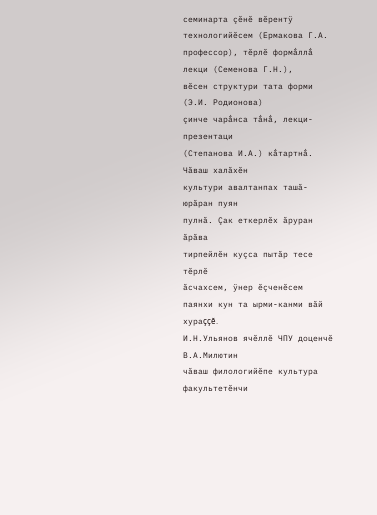семинарта çĕнĕ вĕрентÿ
технологийĕсем (Ермакова Г.А.
профессор), тĕрлĕ формắллắ лекци (Семенова Г.Н.),
вĕсен структури тата форми (Э.И. Родионова)
çинче чарắнса тắнắ, лекци-презентаци
(Степанова И.А.) кắтартнắ.
Чăваш халăхĕн
культури авалтанпах ташă-юрăран пуян
пулнă. Çак еткерлĕх ăруран ăрăва
тирпейлĕн куçса пытăр тесе тĕрлĕ
ăсчахсем, ÿнер ĕçченĕсем
паянхи кун та ырми-канми вăй хураççĕ.
И.Н.Ульянов ячĕллĕ ЧПУ доценчĕ В.А.Милютин
чăваш филологийĕпе культура факультетĕнчи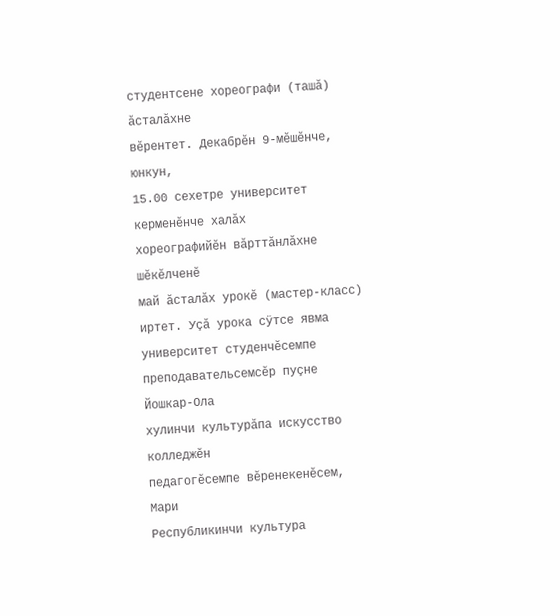студентсене хореографи (ташă) ăсталăхне
вĕрентет. Декабрĕн 9-мĕшĕнче, юнкун,
15.00 сехетре университет керменĕнче халăх
хореографийĕн вăрттăнлăхне шĕкĕлченĕ
май ăсталăх урокĕ (мастер-класс)
иртет. Уçă урока сÿтсе явма
университет студенчĕсемпе
преподавательсемсĕр пуçне Йошкар-Ола
хулинчи культурăпа искусство колледжĕн
педагогĕсемпе вĕренекенĕсем, Мари
Республикинчи культура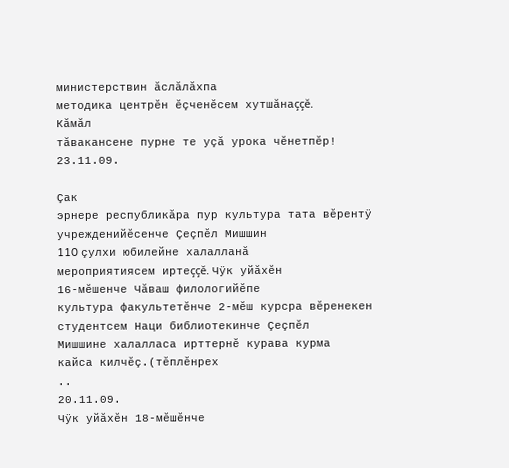министерствин ăслăлăхпа
методика центрĕн ĕçченĕсем хутшăнаççĕ.
Кăмăл
тăвакансене пурне те уçă урока чĕнетпĕр!
23.11.09.

Çак
эрнере республикăра пур культура тата вĕрентÿ
учрежденийĕсенче Çеçпĕл Мишшин
110 çулхи юбилейне халалланă
мероприятиясем иртеççĕ. Чÿк уйăхĕн
16-мĕшенче Чăваш филологийĕпе
культура факультетĕнче 2-мĕш курсра вĕренекен
студентсем Наци библиотекинче Çеçпĕл
Мишшине халалласа ирттернĕ курава курма
кайса килчĕç.(тĕплĕнрех
..
20.11.09.
Чÿк уйăхĕн 18-мĕшĕнче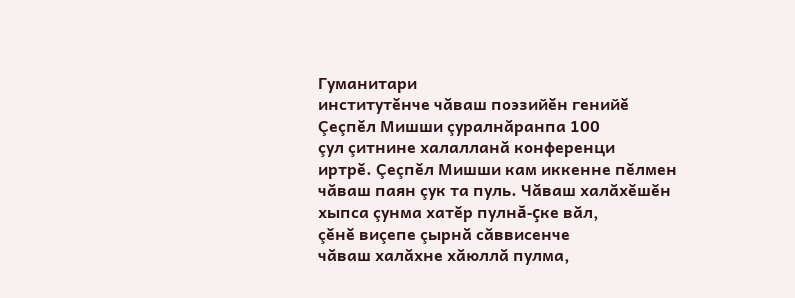Гуманитари
институтĕнче чăваш поэзийĕн генийĕ
Çеçпĕл Мишши çуралнăранпа 100
çул çитнине халалланă конференци
иртрĕ. Çеçпĕл Мишши кам иккенне пĕлмен
чăваш паян çук та пуль. Чăваш халăхĕшĕн
хыпса çунма хатĕр пулнă-çке вăл,
çĕнĕ виçепе çырнă сăввисенче
чăваш халăхне хăюллă пулма,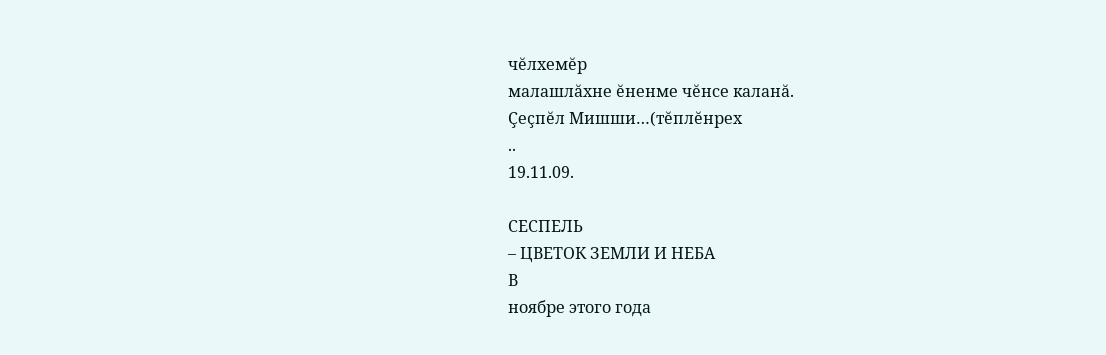чĕлхемĕр
малашлăхне ĕненме чĕнсе каланă.
Çеçпĕл Мишши…(тĕплĕнрех
..
19.11.09.

СЕСПЕЛЬ
– ЦВЕТОК ЗЕМЛИ И НЕБА
В
ноябре этого года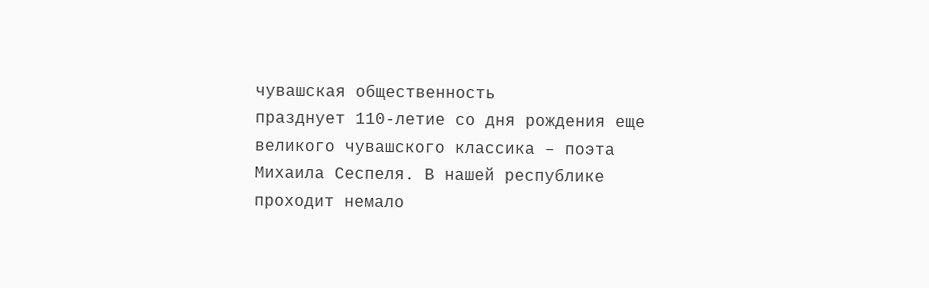чувашская общественность
празднует 110-летие со дня рождения еще
великого чувашского классика – поэта
Михаила Сеспеля. В нашей республике
проходит немало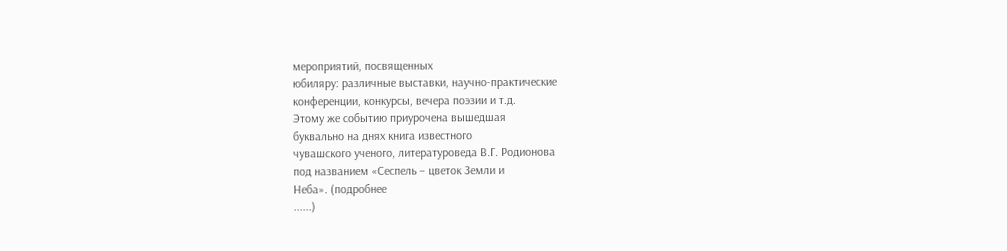мероприятий, посвященных
юбиляру: различные выставки, научно-практические
конференции, конкурсы, вечера поэзии и т.д.
Этому же событию приурочена вышедшая
буквально на днях книга известного
чувашского ученого, литературоведа В.Г. Родионова
под названием «Сеспель – цветок Земли и
Неба». (подробнее
......)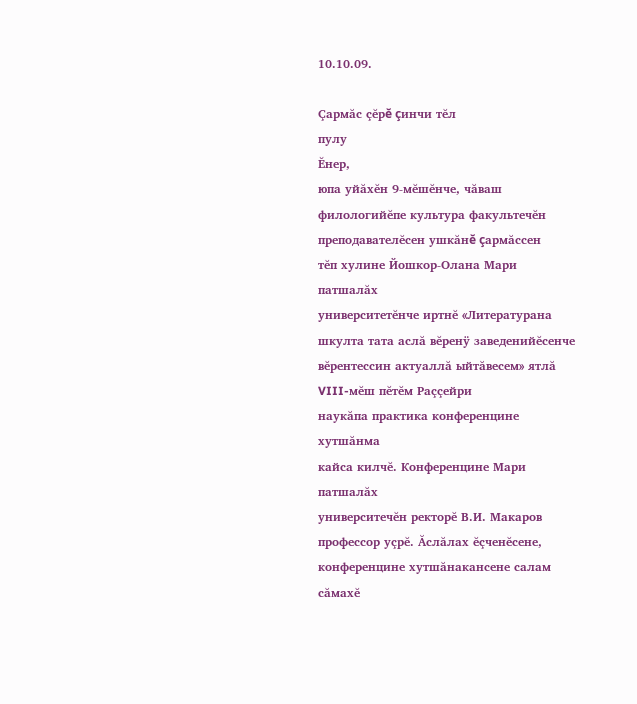10.10.09.

Çармăс çĕрĕ çинчи тĕл
пулу
Ĕнер,
юпа уйăхĕн 9-мĕшĕнче, чăваш
филологийĕпе культура факультечĕн
преподавателĕсен ушкăнĕ çармăссен
тĕп хулине Йошкор-Олана Мари патшалăх
университетĕнче иртнĕ «Литературана
шкулта тата аслă вĕренÿ заведенийĕсенче
вĕрентессин актуаллă ыйтăвесем» ятлă
VIII-мĕш пĕтĕм Раççейри
наукăпа практика конференцине хутшăнма
кайса килчĕ. Конференцине Мари патшалăх
университечĕн ректорĕ В.И. Макаров
профессор уçрĕ. Ăслăлах ĕçченĕсене,
конференцине хутшăнакансене салам сăмахĕ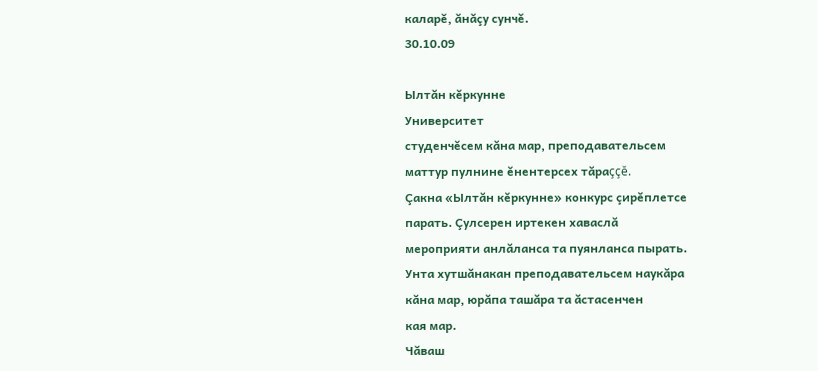каларĕ, ăнăçу сунчĕ.
30.10.09

Ылтăн кĕркунне
Университет
студенчĕсем кăна мар, преподавательсем
маттур пулнине ĕнентерсех тăраççĕ.
Çакна «Ылтăн кĕркунне» конкурс çирĕплетсе
парать. Çулсерен иртекен хаваслă
мероприяти анлăланса та пуянланса пырать.
Унта хутшăнакан преподавательсем наукăра
кăна мар, юрăпа ташăра та ăстасенчен
кая мар.
Чăваш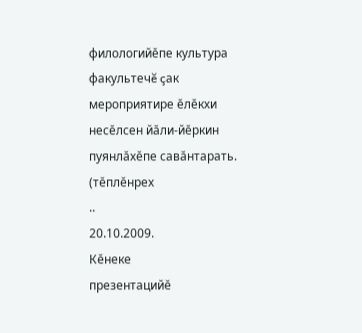филологийĕпе культура факультечĕ çак
мероприятире ĕлĕкхи несĕлсен йăли-йĕркин
пуянлăхĕпе савăнтарать. (тĕплĕнрех
..
20.10.2009.
Кĕнеке
презентацийĕ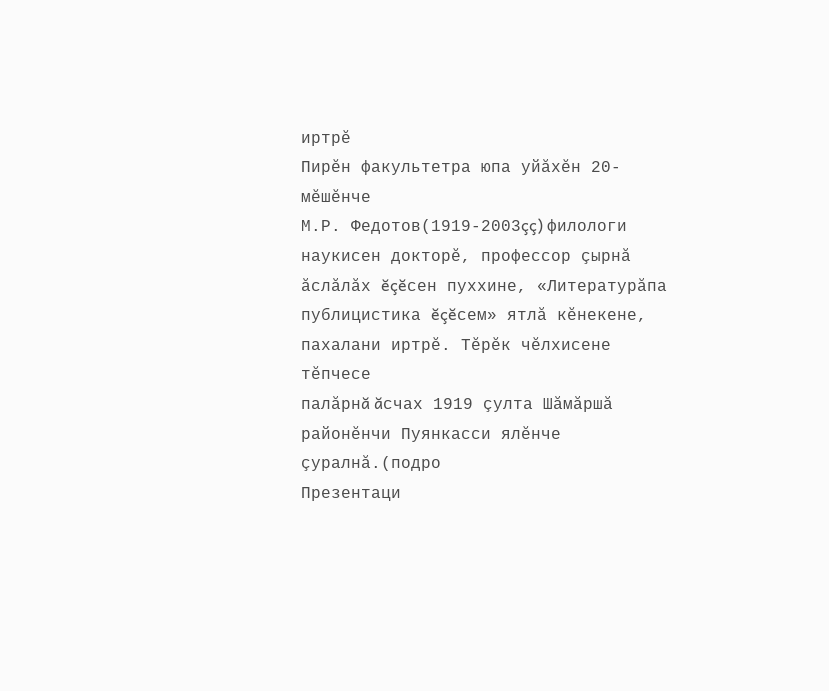иртрĕ
Пирĕн факультетра юпа уйăхĕн 20-мĕшĕнче
М.Р. Федотов(1919-2003çç) филологи
наукисен докторĕ, профессор çырнă
ăслăлăх ĕçĕсен пуххине, «Литературăпа
публицистика ĕçĕсем» ятлă кĕнекене,
пахалани иртрĕ. Тĕрĕк чĕлхисене тĕпчесе
палăрнă ăсчах 1919 çулта Шăмăршă
районĕнчи Пуянкасси ялĕнче çуралнă.(подро
Презентаци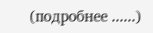(подробнее ......)